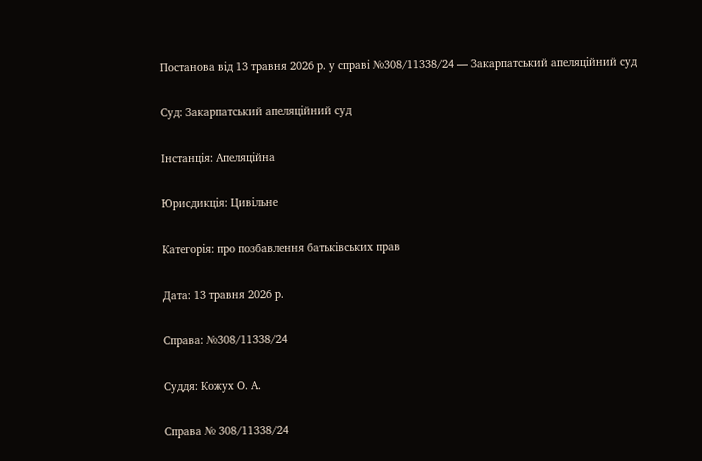Постанова від 13 травня 2026 р. у справі №308/11338/24 — Закарпатський апеляційний суд

Суд: Закарпатський апеляційний суд

Інстанція: Апеляційна

Юрисдикція: Цивільне

Категорія: про позбавлення батьківських прав

Дата: 13 травня 2026 р.

Справа: №308/11338/24

Суддя: Кожух О. А.

Справа № 308/11338/24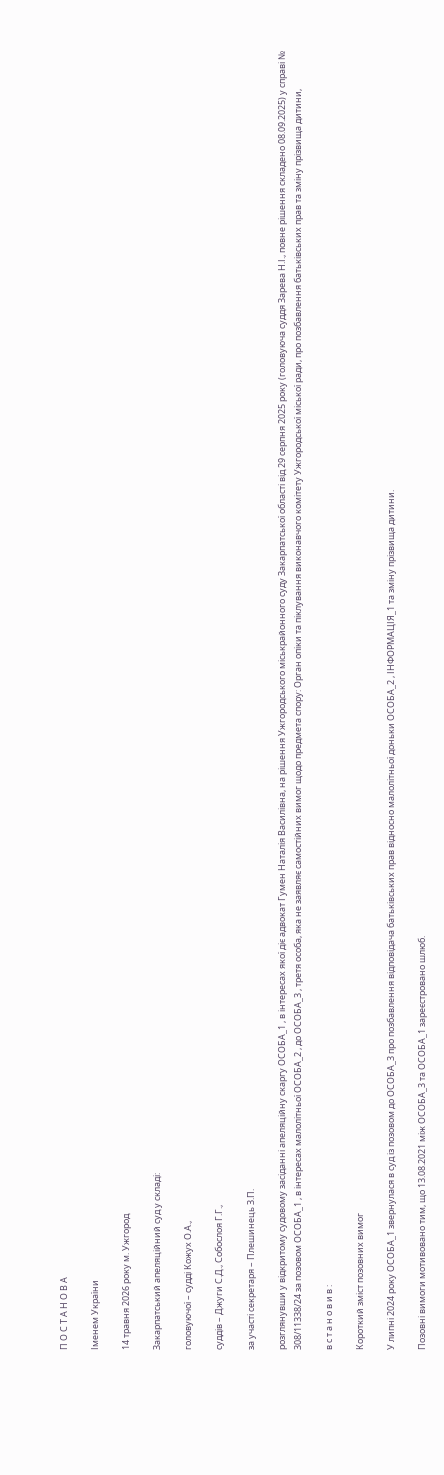П О С Т А Н О В А

Іменем України

14 травня 2026 року м. Ужгород

Закарпатський апеляційний суд у складі:

головуючої – судді Кожух О.А.,

суддів – Джуги С.Д., Собослоя Г.Г.,

за участі секретаря – Плешинець З.П.

розглянувши у відкритому судовому засіданні апеляційну скаргу ОСОБА_1 , в інтересах якої діє адвокат Гумен Наталія Василівна, на рішення Ужгородського міськрайонного суду Закарпатської області від 29 серпня 2025 року (головуюча суддя Зарева Н.І., повне рішення складено 08.09.2025) у справі № 308/11338/24 за позовом ОСОБА_1 , в інтересах малолітньої ОСОБА_2 , до ОСОБА_3 , третя особа, яка не заявляє самостійних вимог щодо предмета спору: Орган опіки та піклування виконавчого комітету Ужгородської міської ради, про позбавлення батьківських прав та зміну прізвища дитини,

в с т а н о в и в :

Короткий зміст позовних вимог

У липні 2024 року ОСОБА_1 звернулася в суд із позовом до ОСОБА_3 про позбавлення відповідача батьківських прав відносно малолітньої доньки ОСОБА_2 , ІНФОРМАЦІЯ_1 та зміну прізвища дитини.

Позовні вимоги мотивовано тим, що 13.08.2021 між ОСОБА_3 та ОСОБА_1 зареєстровано шлюб.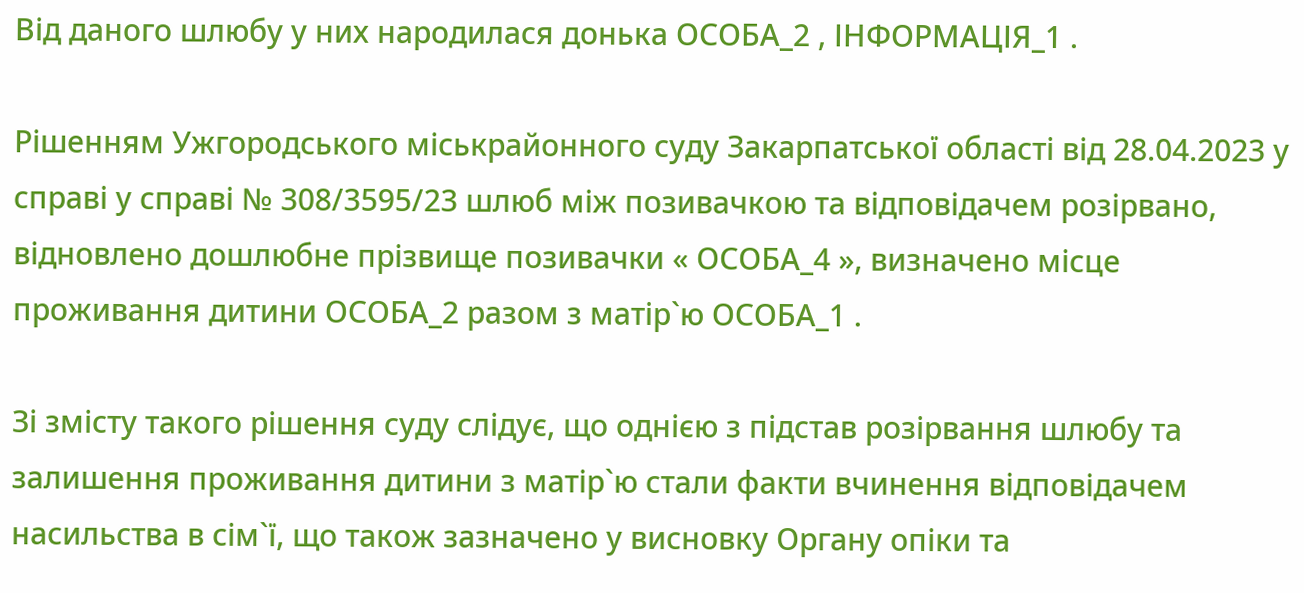Від даного шлюбу у них народилася донька ОСОБА_2 , ІНФОРМАЦІЯ_1 .

Рішенням Ужгородського міськрайонного суду Закарпатської області від 28.04.2023 у справі у справі № 308/3595/23 шлюб між позивачкою та відповідачем розірвано, відновлено дошлюбне прізвище позивачки « ОСОБА_4 », визначено місце проживання дитини ОСОБА_2 разом з матір`ю ОСОБА_1 .

Зі змісту такого рішення суду слідує, що однією з підстав розірвання шлюбу та залишення проживання дитини з матір`ю стали факти вчинення відповідачем насильства в сім`ї, що також зазначено у висновку Органу опіки та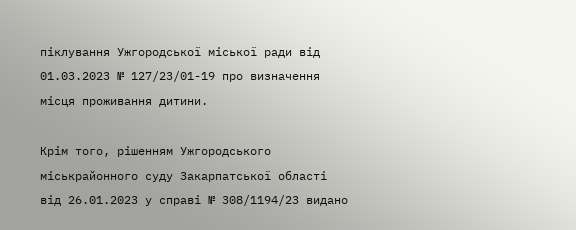піклування Ужгородської міської ради від 01.03.2023 № 127/23/01-19 про визначення місця проживання дитини.

Крім того, рішенням Ужгородського міськрайонного суду Закарпатської області від 26.01.2023 у справі № 308/1194/23 видано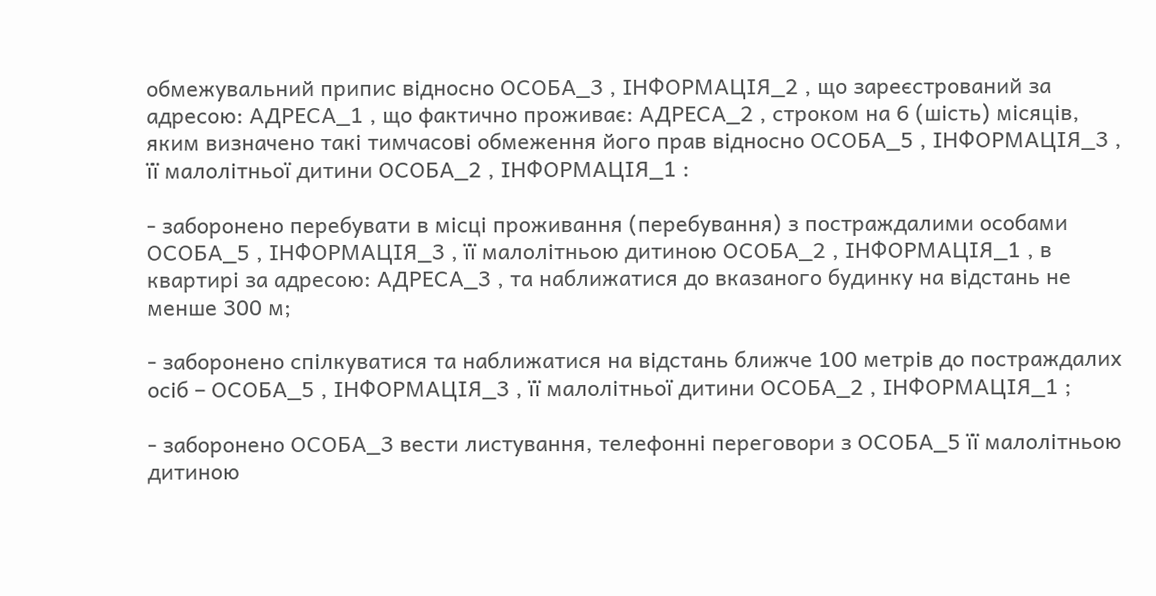обмежувальний припис відносно ОСОБА_3 , ІНФОРМАЦІЯ_2 , що зареєстрований за адресою: АДРЕСА_1 , що фактично проживає: АДРЕСА_2 , строком на 6 (шість) місяців, яким визначено такі тимчасові обмеження його прав відносно ОСОБА_5 , ІНФОРМАЦІЯ_3 , її малолітньої дитини ОСОБА_2 , ІНФОРМАЦІЯ_1 :

- заборонено перебувати в місці проживання (перебування) з постраждалими особами ОСОБА_5 , ІНФОРМАЦІЯ_3 , її малолітньою дитиною ОСОБА_2 , ІНФОРМАЦІЯ_1 , в квартирі за адресою: АДРЕСА_3 , та наближатися до вказаного будинку на відстань не менше 300 м;

- заборонено спілкуватися та наближатися на відстань ближче 100 метрів до постраждалих осіб – ОСОБА_5 , ІНФОРМАЦІЯ_3 , її малолітньої дитини ОСОБА_2 , ІНФОРМАЦІЯ_1 ;

- заборонено ОСОБА_3 вести листування, телефонні переговори з ОСОБА_5 її малолітньою дитиною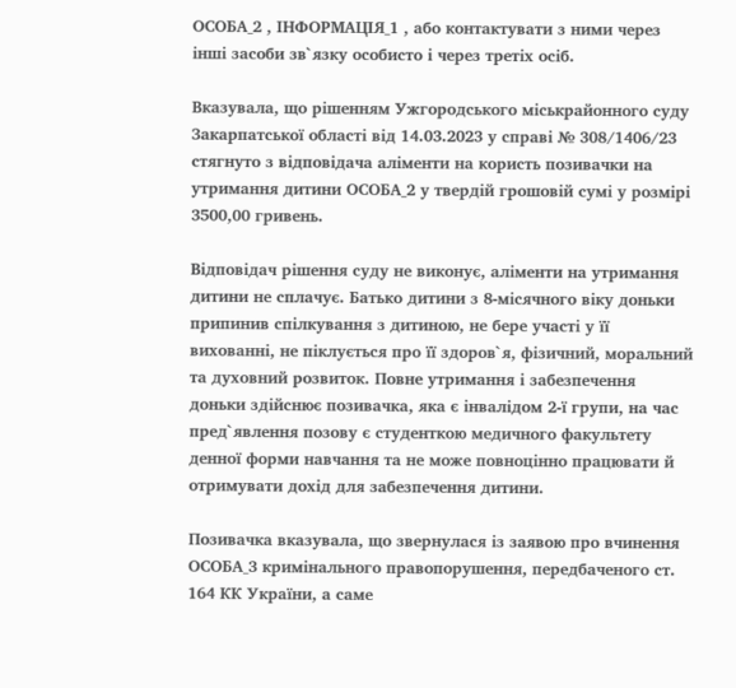ОСОБА_2 , ІНФОРМАЦІЯ_1 , або контактувати з ними через інші засоби зв`язку особисто і через третіх осіб.

Вказувала, що рішенням Ужгородського міськрайонного суду Закарпатської області від 14.03.2023 у справі № 308/1406/23 стягнуто з відповідача аліменти на користь позивачки на утримання дитини ОСОБА_2 у твердій грошовій сумі у розмірі 3500,00 гривень.

Відповідач рішення суду не виконує, аліменти на утримання дитини не сплачує. Батько дитини з 8-місячного віку доньки припинив спілкування з дитиною, не бере участі у її вихованні, не піклується про її здоров`я, фізичний, моральний та духовний розвиток. Повне утримання і забезпечення доньки здійснює позивачка, яка є інвалідом 2-ї групи, на час пред`явлення позову є студенткою медичного факультету денної форми навчання та не може повноцінно працювати й отримувати дохід для забезпечення дитини.

Позивачка вказувала, що звернулася із заявою про вчинення ОСОБА_3 кримінального правопорушення, передбаченого ст. 164 КК України, а саме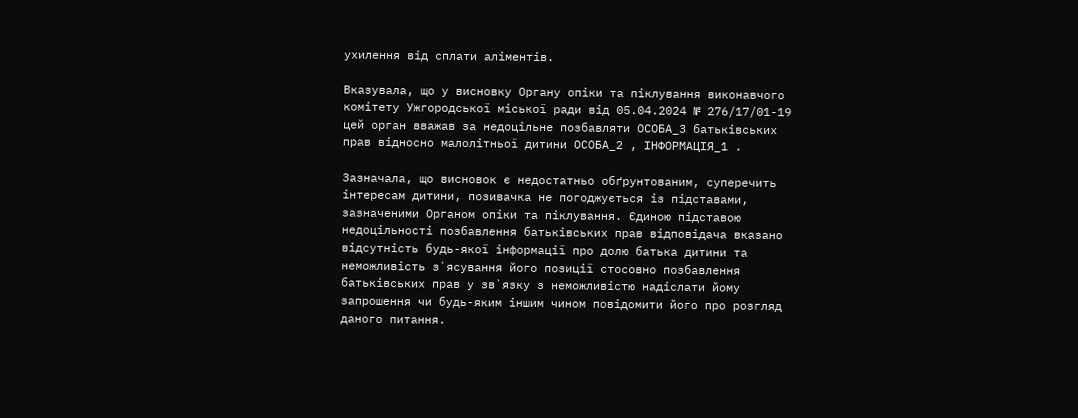ухилення від сплати аліментів.

Вказувала, що у висновку Органу опіки та піклування виконавчого комітету Ужгородської міської ради від 05.04.2024 № 276/17/01-19 цей орган вважав за недоцільне позбавляти ОСОБА_3 батьківських прав відносно малолітньої дитини ОСОБА_2 , ІНФОРМАЦІЯ_1 .

Зазначала, що висновок є недостатньо обґрунтованим, суперечить інтересам дитини, позивачка не погоджується із підставами, зазначеними Органом опіки та піклування. Єдиною підставою недоцільності позбавлення батьківських прав відповідача вказано відсутність будь-якої інформації про долю батька дитини та неможливість з`ясування його позиції стосовно позбавлення батьківських прав у зв`язку з неможливістю надіслати йому запрошення чи будь-яким іншим чином повідомити його про розгляд даного питання.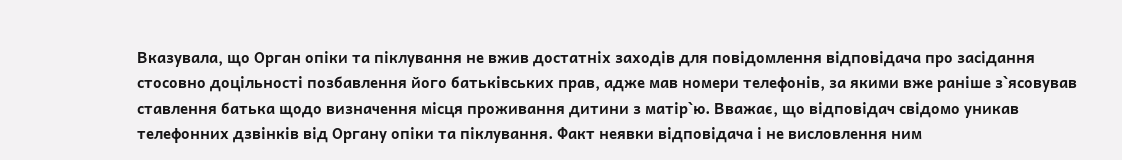Вказувала, що Орган опіки та піклування не вжив достатніх заходів для повідомлення відповідача про засідання стосовно доцільності позбавлення його батьківських прав, адже мав номери телефонів, за якими вже раніше з`ясовував ставлення батька щодо визначення місця проживання дитини з матір`ю. Вважає, що відповідач свідомо уникав телефонних дзвінків від Органу опіки та піклування. Факт неявки відповідача і не висловлення ним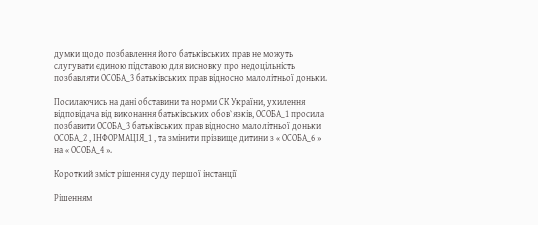думки щодо позбавлення його батьківських прав не можуть слугувати єдиною підставою для висновку про недоцільність позбавляти ОСОБА_3 батьківських прав відносно малолітньої доньки.

Посилаючись на дані обставини та норми СК України, ухилення відповідача від виконання батьківських обов`язків, ОСОБА_1 просила позбавити ОСОБА_3 батьківських прав відносно малолітньої доньки ОСОБА_2 , ІНФОРМАЦІЯ_1 , та змінити прізвище дитини з « ОСОБА_6 » на « ОСОБА_4 ».

Короткий зміст рішення суду першої інстанції

Рішенням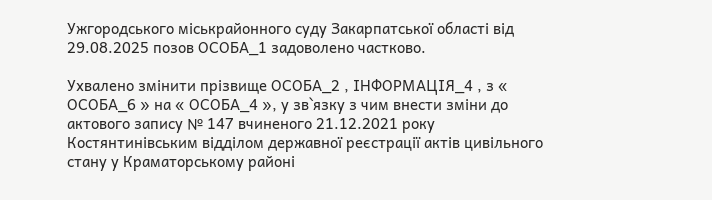Ужгородського міськрайонного суду Закарпатської області від 29.08.2025 позов ОСОБА_1 задоволено частково.

Ухвалено змінити прізвище ОСОБА_2 , ІНФОРМАЦІЯ_4 , з « ОСОБА_6 » на « ОСОБА_4 », у зв`язку з чим внести зміни до актового запису № 147 вчиненого 21.12.2021 року Костянтинівським відділом державної реєстрації актів цивільного стану у Краматорському районі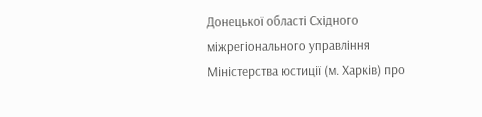Донецької області Східного міжрегіонального управління Міністерства юстиції (м. Харків) про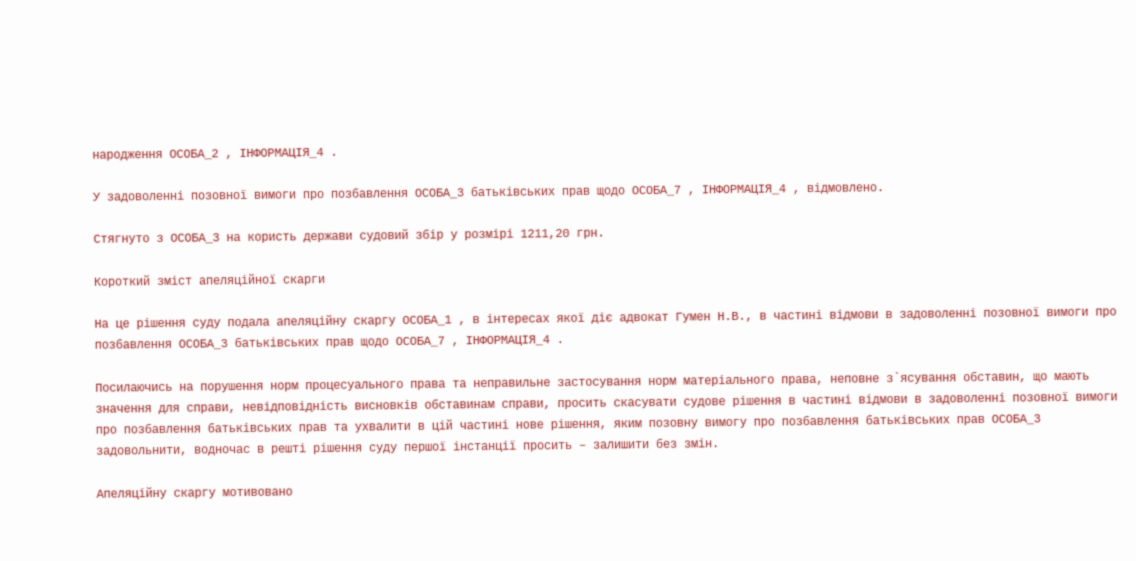народження ОСОБА_2 , ІНФОРМАЦІЯ_4 .

У задоволенні позовної вимоги про позбавлення ОСОБА_3 батьківських прав щодо ОСОБА_7 , ІНФОРМАЦІЯ_4 , відмовлено.

Стягнуто з ОСОБА_3 на користь держави судовий збір у розмірі 1211,20 грн.

Короткий зміст апеляційної скарги

На це рішення суду подала апеляційну скаргу ОСОБА_1 , в інтересах якої діє адвокат Гумен Н.В., в частині відмови в задоволенні позовної вимоги про позбавлення ОСОБА_3 батьківських прав щодо ОСОБА_7 , ІНФОРМАЦІЯ_4 .

Посилаючись на порушення норм процесуального права та неправильне застосування норм матеріального права, неповне з`ясування обставин, що мають значення для справи, невідповідність висновків обставинам справи, просить скасувати судове рішення в частині відмови в задоволенні позовної вимоги про позбавлення батьківських прав та ухвалити в цій частині нове рішення, яким позовну вимогу про позбавлення батьківських прав ОСОБА_3 задовольнити, водночас в решті рішення суду першої інстанції просить – залишити без змін.

Апеляційну скаргу мотивовано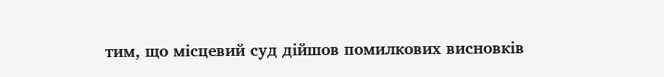тим, що місцевий суд дійшов помилкових висновків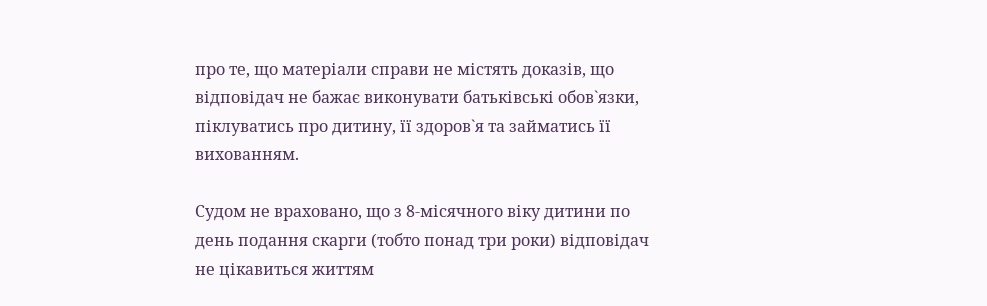про те, що матеріали справи не містять доказів, що відповідач не бажає виконувати батьківські обов`язки, піклуватись про дитину, її здоров`я та займатись її вихованням.

Судом не враховано, що з 8-місячного віку дитини по день подання скарги (тобто понад три роки) відповідач не цікавиться життям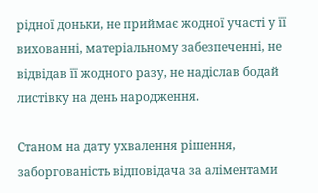рідної доньки, не приймає жодної участі у її вихованні, матеріальному забезпеченні, не відвідав її жодного разу, не надіслав бодай листівку на день народження.

Станом на дату ухвалення рішення, заборгованість відповідача за аліментами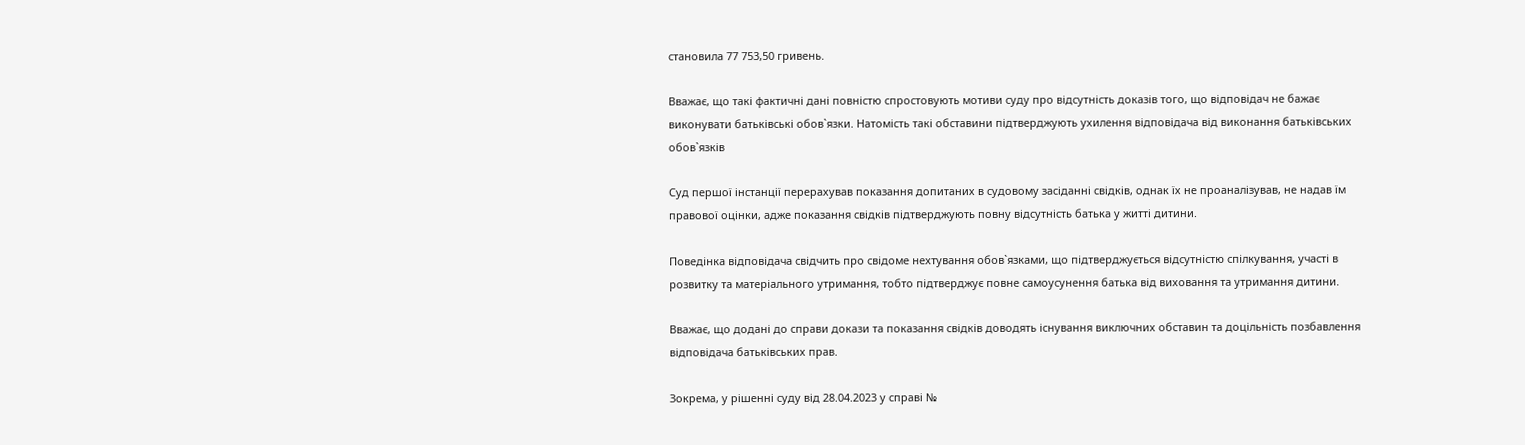становила 77 753,50 гривень.

Вважає, що такі фактичні дані повністю спростовують мотиви суду про відсутність доказів того, що відповідач не бажає виконувати батьківські обов`язки. Натомість такі обставини підтверджують ухилення відповідача від виконання батьківських обов`язків

Суд першої інстанції перерахував показання допитаних в судовому засіданні свідків, однак їх не проаналізував, не надав їм правової оцінки, адже показання свідків підтверджують повну відсутність батька у житті дитини.

Поведінка відповідача свідчить про свідоме нехтування обов`язками, що підтверджується відсутністю спілкування, участі в розвитку та матеріального утримання, тобто підтверджує повне самоусунення батька від виховання та утримання дитини.

Вважає, що додані до справи докази та показання свідків доводять існування виключних обставин та доцільність позбавлення відповідача батьківських прав.

Зокрема, у рішенні суду від 28.04.2023 у справі №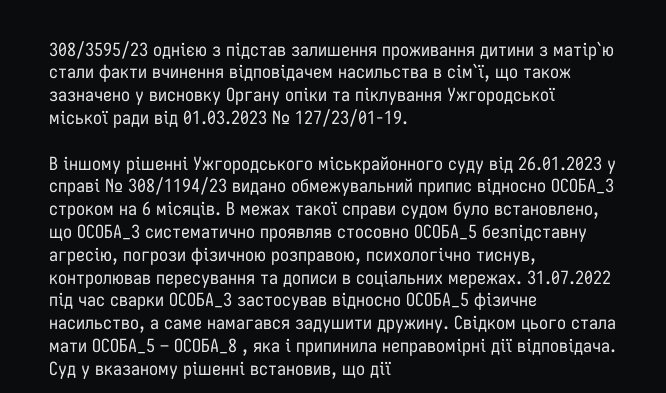308/3595/23 однією з підстав залишення проживання дитини з матір`ю стали факти вчинення відповідачем насильства в сім`ї, що також зазначено у висновку Органу опіки та піклування Ужгородської міської ради від 01.03.2023 № 127/23/01-19.

В іншому рішенні Ужгородського міськрайонного суду від 26.01.2023 у справі № 308/1194/23 видано обмежувальний припис відносно ОСОБА_3 строком на 6 місяців. В межах такої справи судом було встановлено, що ОСОБА_3 систематично проявляв стосовно ОСОБА_5 безпідставну агресію, погрози фізичною розправою, психологічно тиснув, контролював пересування та дописи в соціальних мережах. 31.07.2022 під час сварки ОСОБА_3 застосував відносно ОСОБА_5 фізичне насильство, а саме намагався задушити дружину. Свідком цього стала мати ОСОБА_5 – ОСОБА_8 , яка і припинила неправомірні дії відповідача. Суд у вказаному рішенні встановив, що дії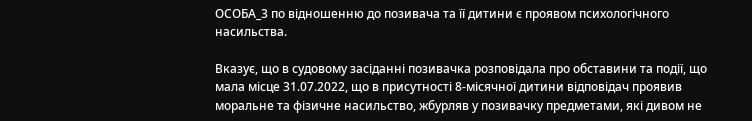ОСОБА_3 по відношенню до позивача та її дитини є проявом психологічного насильства.

Вказує, що в судовому засіданні позивачка розповідала про обставини та події, що мала місце 31.07.2022, що в присутності 8-місячної дитини відповідач проявив моральне та фізичне насильство, жбурляв у позивачку предметами, які дивом не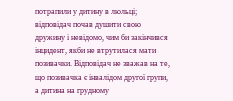потрапили у дитину в люльці; відповідач почав душити свою дружину і невідомо, чим би закінчився інцидент, якби не втрутилася мати позивачки. Відповідач не зважав на те, що позивачка є інвалідом другої групи, а дитина на грудному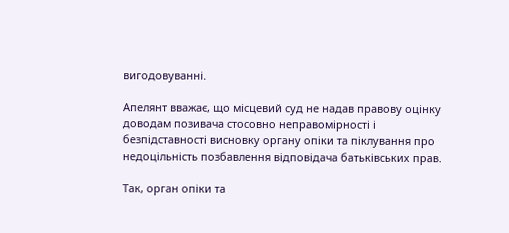вигодовуванні.

Апелянт вважає, що місцевий суд не надав правову оцінку доводам позивача стосовно неправомірності і безпідставності висновку органу опіки та піклування про недоцільність позбавлення відповідача батьківських прав.

Так, орган опіки та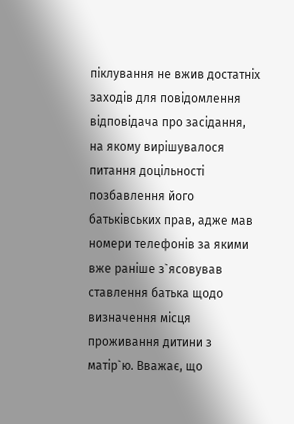піклування не вжив достатніх заходів для повідомлення відповідача про засідання, на якому вирішувалося питання доцільності позбавлення його батьківських прав, адже мав номери телефонів за якими вже раніше з`ясовував ставлення батька щодо визначення місця проживання дитини з матір`ю. Вважає, що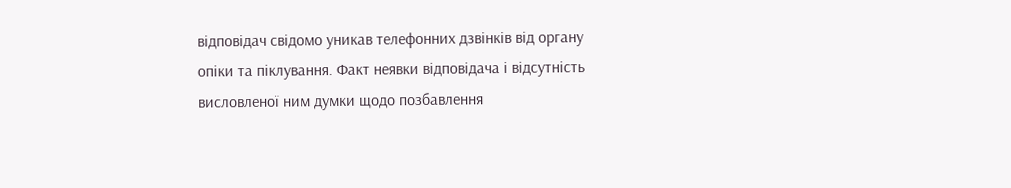відповідач свідомо уникав телефонних дзвінків від органу опіки та піклування. Факт неявки відповідача і відсутність висловленої ним думки щодо позбавлення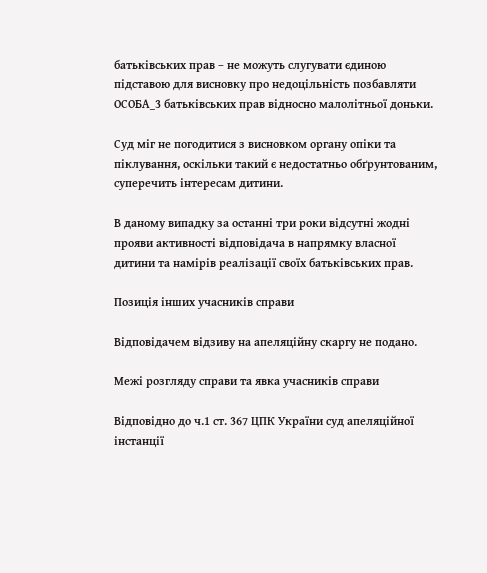батьківських прав – не можуть слугувати єдиною підставою для висновку про недоцільність позбавляти ОСОБА_3 батьківських прав відносно малолітньої доньки.

Суд міг не погодитися з висновком органу опіки та піклування, оскільки такий є недостатньо обґрунтованим, суперечить інтересам дитини.

В даному випадку за останні три роки відсутні жодні прояви активності відповідача в напрямку власної дитини та намірів реалізації своїх батьківських прав.

Позиція інших учасників справи

Відповідачем відзиву на апеляційну скаргу не подано.

Межі розгляду справи та явка учасників справи

Відповідно до ч.1 ст. 367 ЦПК України суд апеляційної інстанції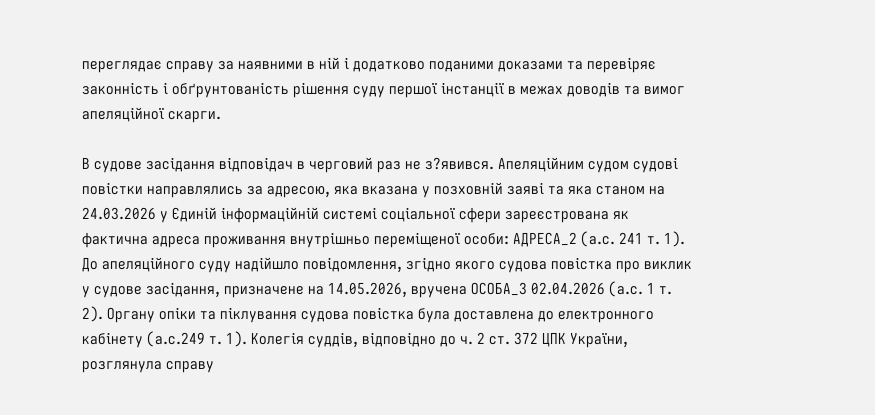переглядає справу за наявними в ній і додатково поданими доказами та перевіряє законність і обґрунтованість рішення суду першої інстанції в межах доводів та вимог апеляційної скарги.

В судове засідання відповідач в черговий раз не з?явився. Апеляційним судом судові повістки направлялись за адресою, яка вказана у позховній заяві та яка станом на 24.03.2026 у Єдиній інформаційній системі соціальної сфери зареєстрована як фактична адреса проживання внутрішньо переміщеної особи: АДРЕСА_2 (а.с. 241 т. 1). До апеляційного суду надійшло повідомлення, згідно якого судова повістка про виклик у судове засідання, призначене на 14.05.2026, вручена ОСОБА_3 02.04.2026 (а.с. 1 т. 2). Органу опіки та піклування судова повістка була доставлена до електронного кабінету (а.с.249 т. 1). Колегія суддів, відповідно до ч. 2 ст. 372 ЦПК України, розглянула справу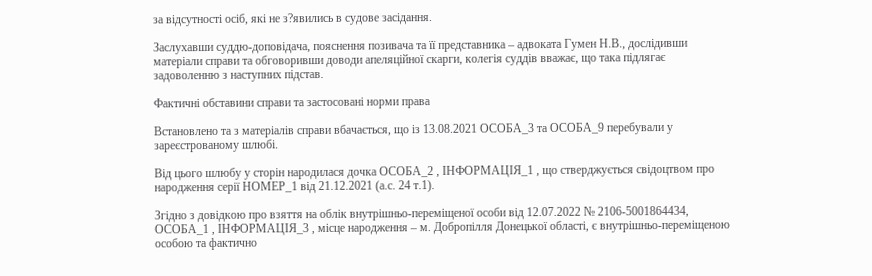за відсутності осіб, які не з?явились в судове засідання.

Заслухавши суддю-доповідача, пояснення позивача та її представника – адвоката Гумен Н.В., дослідивши матеріали справи та обговоривши доводи апеляційної скарги, колегія суддів вважає, що така підлягає задоволенню з наступних підстав.

Фактичні обставини справи та застосовані норми права

Встановлено та з матеріалів справи вбачається, що із 13.08.2021 ОСОБА_3 та ОСОБА_9 перебували у зареєстрованому шлюбі.

Від цього шлюбу у сторін народилася дочка ОСОБА_2 , ІНФОРМАЦІЯ_1 , що стверджується свідоцтвом про народження серії НОМЕР_1 від 21.12.2021 (а.с. 24 т.1).

Згідно з довідкою про взяття на облік внутрішньо-переміщеної особи від 12.07.2022 № 2106-5001864434, ОСОБА_1 , ІНФОРМАЦІЯ_3 , місце народження – м. Добропілля Донецької області, є внутрішньо-переміщеною особою та фактично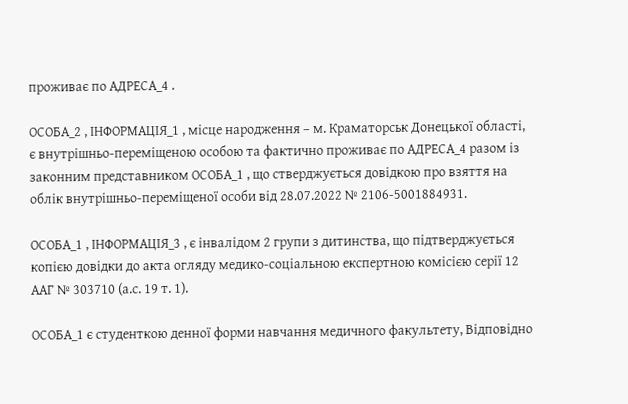проживає по АДРЕСА_4 .

ОСОБА_2 , ІНФОРМАЦІЯ_1 , місце народження – м. Краматорськ Донецької області, є внутрішньо-переміщеною особою та фактично проживає по АДРЕСА_4 разом із законним представником ОСОБА_1 , що стверджується довідкою про взяття на облік внутрішньо-переміщеної особи від 28.07.2022 № 2106-5001884931.

ОСОБА_1 , ІНФОРМАЦІЯ_3 , є інвалідом 2 групи з дитинства, що підтверджується копією довідки до акта огляду медико-соціальною експертною комісією серії 12 ААГ № 303710 (а.с. 19 т. 1).

ОСОБА_1 є студенткою денної форми навчання медичного факультету, Відповідно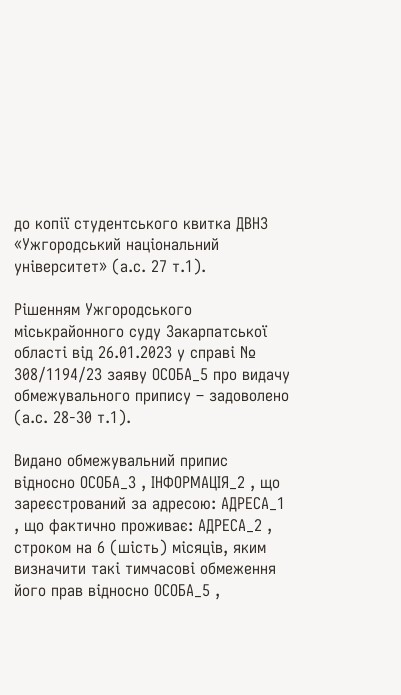до копії студентського квитка ДВНЗ «Ужгородський національний університет» (а.с. 27 т.1).

Рішенням Ужгородського міськрайонного суду Закарпатської області від 26.01.2023 у справі № 308/1194/23 заяву ОСОБА_5 про видачу обмежувального припису – задоволено (а.с. 28-30 т.1).

Видано обмежувальний припис відносно ОСОБА_3 , ІНФОРМАЦІЯ_2 , що зареєстрований за адресою: АДРЕСА_1 , що фактично проживає: АДРЕСА_2 , строком на 6 (шість) місяців, яким визначити такі тимчасові обмеження його прав відносно ОСОБА_5 ,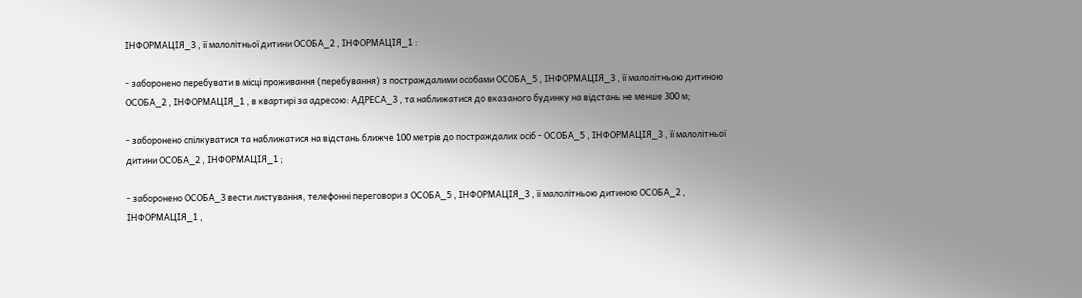ІНФОРМАЦІЯ_3 , її малолітньої дитини ОСОБА_2 , ІНФОРМАЦІЯ_1 :

- заборонено перебувати в місці проживання (перебування) з постраждалими особами ОСОБА_5 , ІНФОРМАЦІЯ_3 , її малолітньою дитиною ОСОБА_2 , ІНФОРМАЦІЯ_1 , в квартирі за адресою: АДРЕСА_3 , та наближатися до вказаного будинку на відстань не менше 300 м;

- заборонено спілкуватися та наближатися на відстань ближче 100 метрів до постраждалих осіб - ОСОБА_5 , ІНФОРМАЦІЯ_3 , її малолітньої дитини ОСОБА_2 , ІНФОРМАЦІЯ_1 ;

- заборонено ОСОБА_3 вести листування, телефонні переговори з ОСОБА_5 , ІНФОРМАЦІЯ_3 , її малолітньою дитиною ОСОБА_2 , ІНФОРМАЦІЯ_1 ,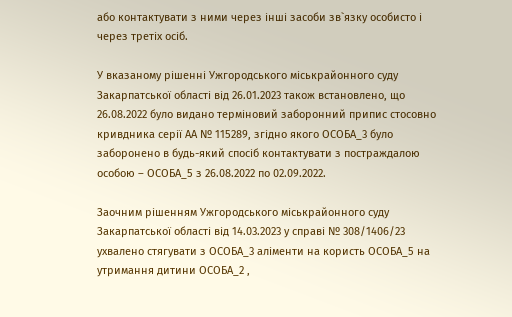або контактувати з ними через інші засоби зв`язку особисто і через третіх осіб.

У вказаному рішенні Ужгородського міськрайонного суду Закарпатської області від 26.01.2023 також встановлено, що 26.08.2022 було видано терміновий заборонний припис стосовно кривдника серії АА № 115289, згідно якого ОСОБА_3 було заборонено в будь-який спосіб контактувати з постраждалою особою – ОСОБА_5 з 26.08.2022 по 02.09.2022.

Заочним рішенням Ужгородського міськрайонного суду Закарпатської області від 14.03.2023 у справі № 308/1406/23 ухвалено стягувати з ОСОБА_3 аліменти на користь ОСОБА_5 на утримання дитини ОСОБА_2 ,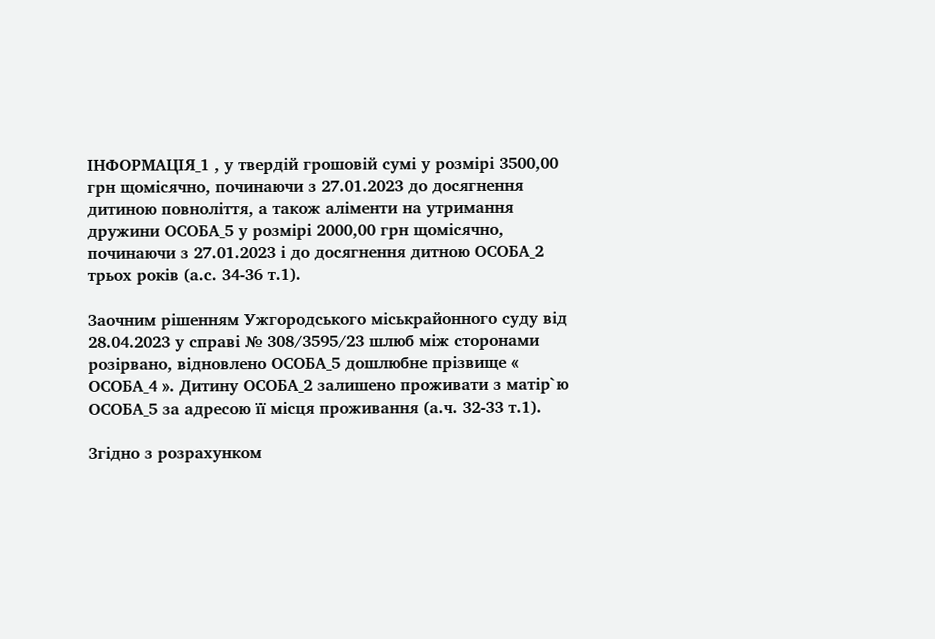ІНФОРМАЦІЯ_1 , у твердій грошовій сумі у розмірі 3500,00 грн щомісячно, починаючи з 27.01.2023 до досягнення дитиною повноліття, а також аліменти на утримання дружини ОСОБА_5 у розмірі 2000,00 грн щомісячно, починаючи з 27.01.2023 і до досягнення дитною ОСОБА_2 трьох років (а.с. 34-36 т.1).

Заочним рішенням Ужгородського міськрайонного суду від 28.04.2023 у справі № 308/3595/23 шлюб між сторонами розірвано, відновлено ОСОБА_5 дошлюбне прізвище « ОСОБА_4 ». Дитину ОСОБА_2 залишено проживати з матір`ю ОСОБА_5 за адресою її місця проживання (а.ч. 32-33 т.1).

Згідно з розрахунком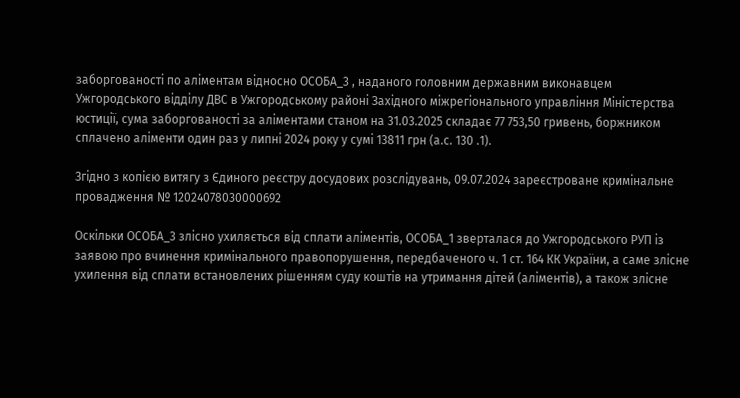заборгованості по аліментам відносно ОСОБА_3 , наданого головним державним виконавцем Ужгородського відділу ДВС в Ужгородському районі Західного міжрегіонального управління Міністерства юстиції, сума заборгованості за аліментами станом на 31.03.2025 складає 77 753,50 гривень, боржником сплачено аліменти один раз у липні 2024 року у сумі 13811 грн (а.с. 130 .1).

Згідно з копією витягу з Єдиного реєстру досудових розслідувань, 09.07.2024 зареєстроване кримінальне провадження № 12024078030000692

Оскільки ОСОБА_3 злісно ухиляється від сплати аліментів, ОСОБА_1 зверталася до Ужгородського РУП із заявою про вчинення кримінального правопорушення, передбаченого ч. 1 ст. 164 КК України, а саме злісне ухилення від сплати встановлених рішенням суду коштів на утримання дітей (аліментів), а також злісне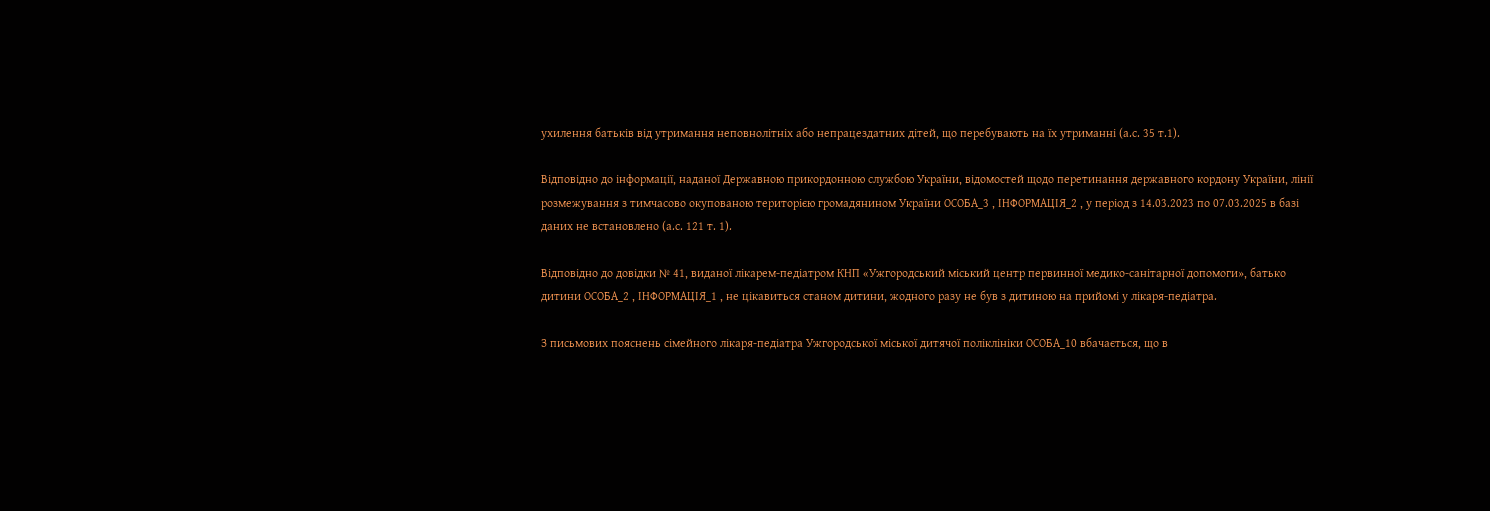ухилення батьків від утримання неповнолітніх або непрацездатних дітей, що перебувають на їх утриманні (а.с. 35 т.1).

Відповідно до інформації, наданої Державною прикордонною службою України, відомостей щодо перетинання державного кордону України, лінії розмежування з тимчасово окупованою територією громадянином України ОСОБА_3 , ІНФОРМАЦІЯ_2 , у період з 14.03.2023 по 07.03.2025 в базі даних не встановлено (а.с. 121 т. 1).

Відповідно до довідки № 41, виданої лікарем-педіатром КНП «Ужгородський міський центр первинної медико-санітарної допомоги», батько дитини ОСОБА_2 , ІНФОРМАЦІЯ_1 , не цікавиться станом дитини, жодного разу не був з дитиною на прийомі у лікаря-педіатра.

З письмових пояснень сімейного лікаря-педіатра Ужгородської міської дитячої поліклініки ОСОБА_10 вбачається, що в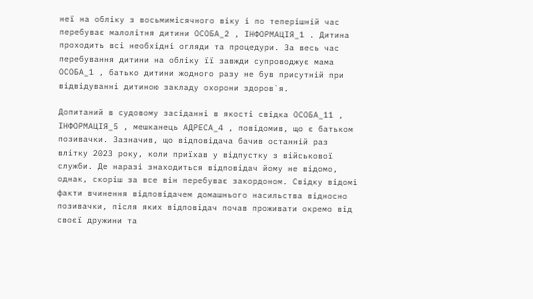неї на обліку з восьмимісячного віку і по теперішній час перебуває малолітня дитини ОСОБА_2 , ІНФОРМАЦІЯ_1 . Дитина проходить всі необхідні огляди та процедури. За весь час перебування дитини на обліку її завжди супроводжує мама ОСОБА_1 , батько дитини жодного разу не був присутній при відвідуванні дитиною закладу охорони здоров`я.

Допитаний в судовому засіданні в якості свідка ОСОБА_11 , ІНФОРМАЦІЯ_5 , мешканець АДРЕСА_4 , повідомив, що є батьком позивачки. Зазначив, що відповідача бачив останній раз влітку 2023 року, коли приїхав у відпустку з військової служби. Де наразі знаходиться відповідач йому не відомо, однак, скоріш за все він перебуває закордоном. Свідку відомі факти вчинення відповідачем домашнього насильства відносно позивачки, після яких відповідач почав проживати окремо від своєї дружини та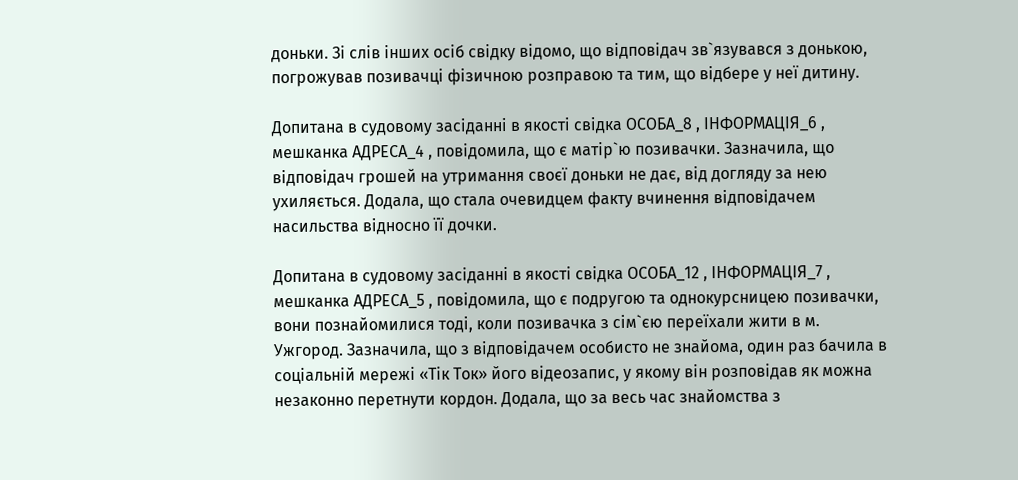доньки. Зі слів інших осіб свідку відомо, що відповідач зв`язувався з донькою, погрожував позивачці фізичною розправою та тим, що відбере у неї дитину.

Допитана в судовому засіданні в якості свідка ОСОБА_8 , ІНФОРМАЦІЯ_6 , мешканка АДРЕСА_4 , повідомила, що є матір`ю позивачки. Зазначила, що відповідач грошей на утримання своєї доньки не дає, від догляду за нею ухиляється. Додала, що стала очевидцем факту вчинення відповідачем насильства відносно її дочки.

Допитана в судовому засіданні в якості свідка ОСОБА_12 , ІНФОРМАЦІЯ_7 , мешканка АДРЕСА_5 , повідомила, що є подругою та однокурсницею позивачки, вони познайомилися тоді, коли позивачка з сім`єю переїхали жити в м. Ужгород. Зазначила, що з відповідачем особисто не знайома, один раз бачила в соціальній мережі «Тік Ток» його відеозапис, у якому він розповідав як можна незаконно перетнути кордон. Додала, що за весь час знайомства з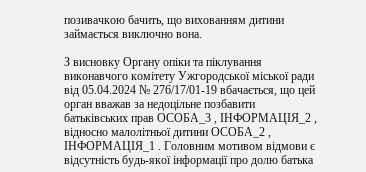позивачкою бачить, що вихованням дитини займається виключно вона.

З висновку Органу опіки та піклування виконавчого комітету Ужгородської міської ради від 05.04.2024 № 276/17/01-19 вбачається, що цей орган вважав за недоцільне позбавити батьківських прав ОСОБА_3 , ІНФОРМАЦІЯ_2 , відносно малолітньої дитини ОСОБА_2 , ІНФОРМАЦІЯ_1 . Головним мотивом відмови є відсутність будь-якої інформації про долю батька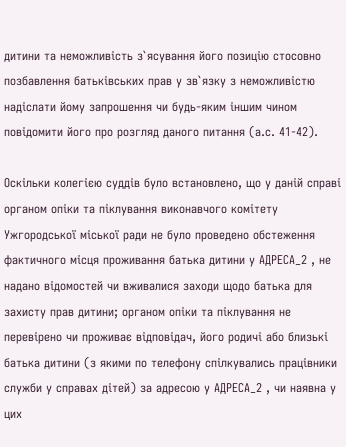дитини та неможливість з`ясування його позицію стосовно позбавлення батьківських прав у зв`язку з неможливістю надіслати йому запрошення чи будь-яким іншим чином повідомити його про розгляд даного питання (а.с. 41-42).

Оскільки колегією суддів було встановлено, що у даній справі органом опіки та піклування виконавчого комітету Ужгородської міської ради не було проведено обстеження фактичного місця проживання батька дитини у АДРЕСА_2 , не надано відомостей чи вживалися заходи щодо батька для захисту прав дитини; органом опіки та піклування не перевірено чи проживає відповідач, його родичі або близькі батька дитини (з якими по телефону спілкувались працівники служби у справах дітей) за адресою у АДРЕСА_2 , чи наявна у цих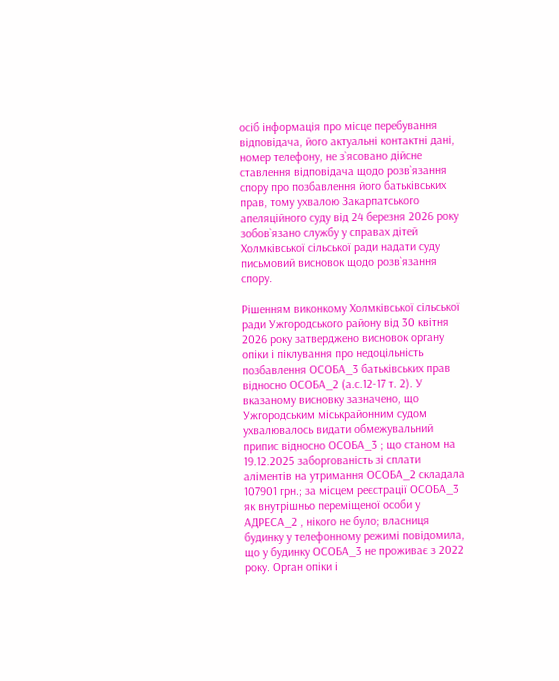осіб інформація про місце перебування відповідача, його актуальні контактні дані, номер телефону, не з`ясовано дійсне ставлення відповідача щодо розв`язання спору про позбавлення його батьківських прав, тому ухвалою Закарпатського апеляційного суду від 24 березня 2026 року зобов`язано службу у справах дітей Холмківської сільської ради надати суду письмовий висновок щодо розв`язання спору.

Рішенням виконкому Холмківської сільської ради Ужгородського району від 30 квітня 2026 року затверджено висновок органу опіки і піклування про недоцільність позбавлення ОСОБА_3 батьківських прав відносно ОСОБА_2 (а.с.12-17 т. 2). У вказаному висновку зазначено, що Ужгородським міськрайонним судом ухвалювалось видати обмежувальний припис відносно ОСОБА_3 ; що станом на 19.12.2025 заборгованість зі сплати аліментів на утримання ОСОБА_2 складала 107901 грн.; за місцем реєстрації ОСОБА_3 як внутрішньо переміщеної особи у АДРЕСА_2 , нікого не було; власниця будинку у телефонному режимі повідомила, що у будинку ОСОБА_3 не проживає з 2022 року. Орган опіки і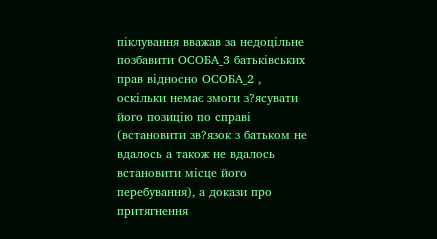піклування вважав за недоцільне позбавити ОСОБА_3 батьківських прав відносно ОСОБА_2 , оскільки немає змоги з?ясувати його позицію по справі (встановити зв?язок з батьком не вдалось а також не вдалось встановити місце його перебування), а докази про притягнення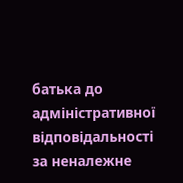батька до адміністративної відповідальності за неналежне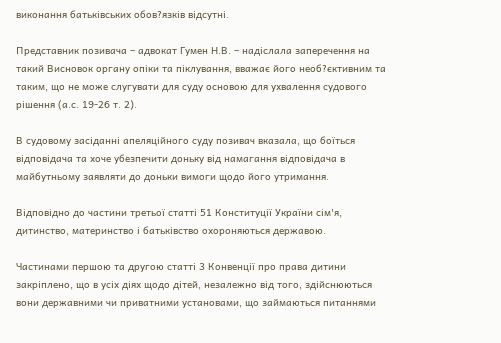виконання батьківських обов?язків відсутні.

Представник позивача – адвокат Гумен Н.В. – надіслала заперечення на такий Висновок органу опіки та піклування, вважає його необ?єктивним та таким, що не може слугувати для суду основою для ухвалення судового рішення (а.с. 19-26 т. 2).

В судовому засіданні апеляційного суду позивач вказала, що боїться відповідача та хоче убезпечити доньку від намагання відповідача в майбутньому заявляти до доньки вимоги щодо його утримання.

Відповідно до частини третьої статті 51 Конституції України сім'я, дитинство, материнство і батьківство охороняються державою.

Частинами першою та другою статті 3 Конвенції про права дитини закріплено, що в усіх діях щодо дітей, незалежно від того, здійснюються вони державними чи приватними установами, що займаються питаннями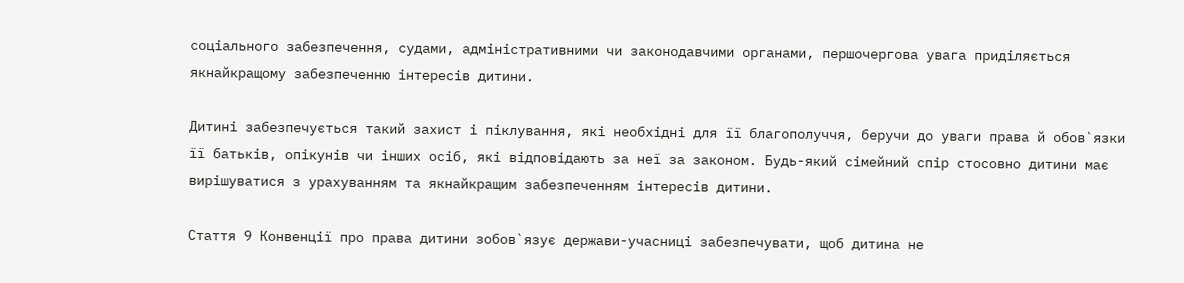соціального забезпечення, судами, адміністративними чи законодавчими органами, першочергова увага приділяється якнайкращому забезпеченню інтересів дитини.

Дитині забезпечується такий захист і піклування, які необхідні для її благополуччя, беручи до уваги права й обов`язки її батьків, опікунів чи інших осіб, які відповідають за неї за законом. Будь-який сімейний спір стосовно дитини має вирішуватися з урахуванням та якнайкращим забезпеченням інтересів дитини.

Стаття 9 Конвенції про права дитини зобов`язує держави-учасниці забезпечувати, щоб дитина не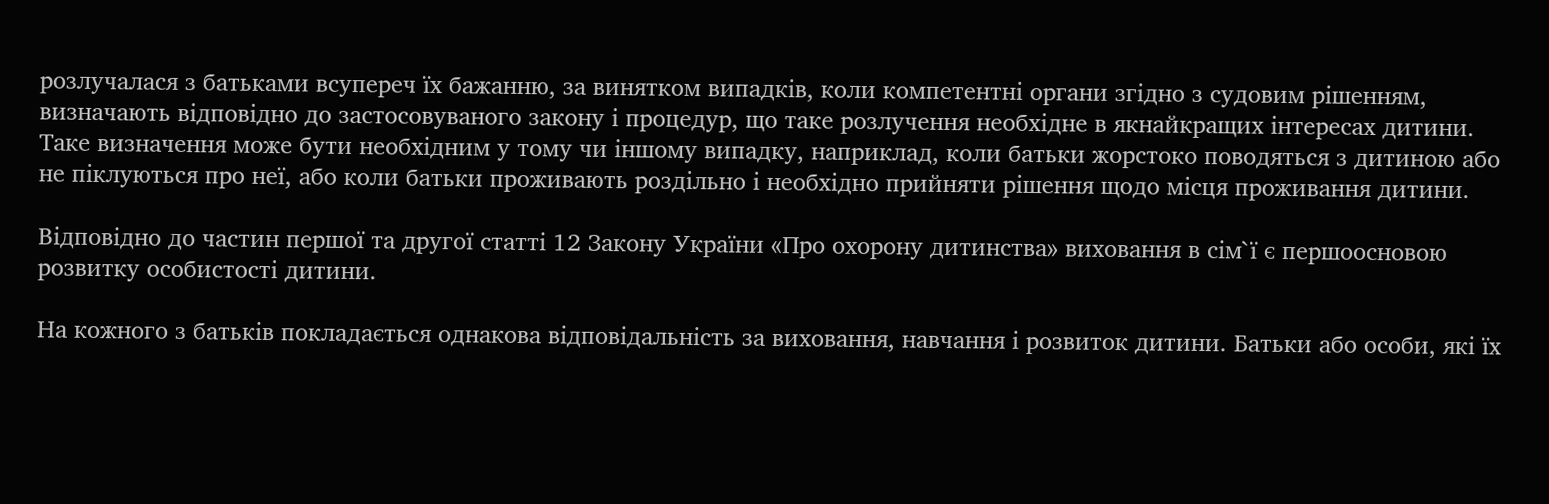розлучалася з батьками всупереч їх бажанню, за винятком випадків, коли компетентні органи згідно з судовим рішенням, визначають відповідно до застосовуваного закону і процедур, що таке розлучення необхідне в якнайкращих інтересах дитини. Таке визначення може бути необхідним у тому чи іншому випадку, наприклад, коли батьки жорстоко поводяться з дитиною або не піклуються про неї, або коли батьки проживають роздільно і необхідно прийняти рішення щодо місця проживання дитини.

Відповідно до частин першої та другої статті 12 Закону України «Про охорону дитинства» виховання в сім`ї є першоосновою розвитку особистості дитини.

На кожного з батьків покладається однакова відповідальність за виховання, навчання і розвиток дитини. Батьки або особи, які їх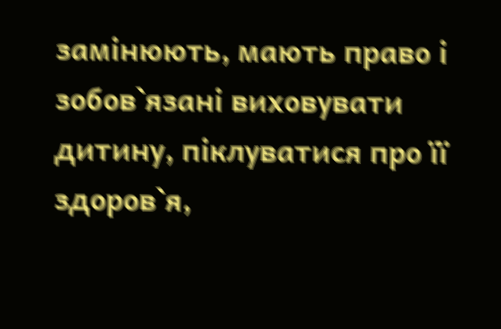замінюють, мають право і зобов`язані виховувати дитину, піклуватися про її здоров`я,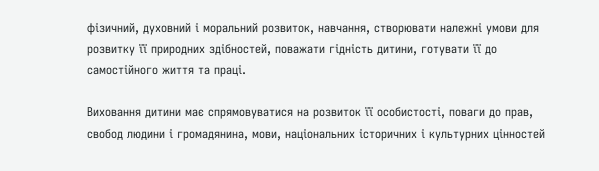фізичний, духовний і моральний розвиток, навчання, створювати належні умови для розвитку її природних здібностей, поважати гідність дитини, готувати її до самостійного життя та праці.

Виховання дитини має спрямовуватися на розвиток її особистості, поваги до прав, свобод людини і громадянина, мови, національних історичних і культурних цінностей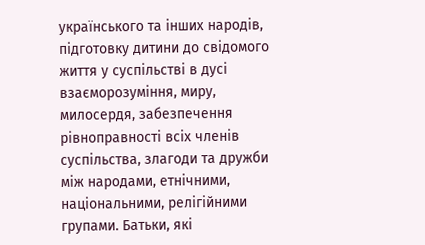українського та інших народів, підготовку дитини до свідомого життя у суспільстві в дусі взаєморозуміння, миру, милосердя, забезпечення рівноправності всіх членів суспільства, злагоди та дружби між народами, етнічними, національними, релігійними групами. Батьки, які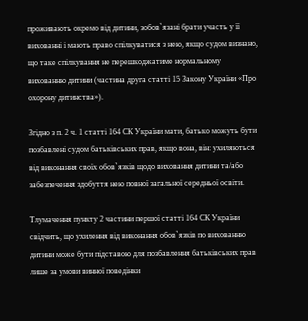проживають окремо від дитини, зобов`язані брати участь у її вихованні і мають право спілкуватися з нею, якщо судом визнано, що таке спілкування не перешкоджатиме нормальному вихованню дитини (частина друга статті 15 Закону України «Про охорону дитинства»).

Згідно з п. 2 ч. 1 статті 164 СК України мати, батько можуть бути позбавлені судом батьківських прав, якщо вона, він: ухиляються від виконання своїх обов`язків щодо виховання дитини та/або забезпечення здобуття нею повної загальної середньої освіти.

Тлумачення пункту 2 частини першої статті 164 СК України свідчить, що ухилення від виконання обов`язків по вихованню дитини може бути підставою для позбавлення батьківських прав лише за умови винної поведінки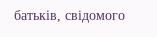батьків, свідомого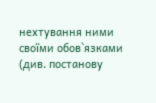нехтування ними своїми обов`язками (див. постанову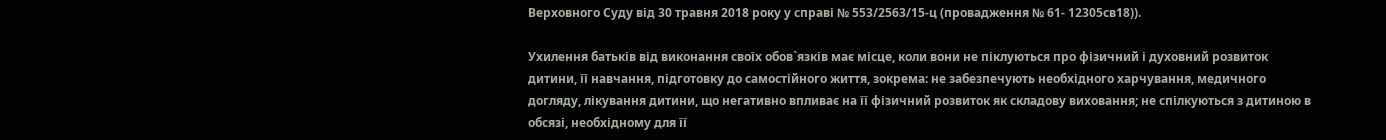Верховного Суду від 30 травня 2018 року у справі № 553/2563/15-ц (провадження № 61- 12305св18)).

Ухилення батьків від виконання своїх обов`язків має місце, коли вони не піклуються про фізичний і духовний розвиток дитини, її навчання, підготовку до самостійного життя, зокрема: не забезпечують необхідного харчування, медичного догляду, лікування дитини, що негативно впливає на її фізичний розвиток як складову виховання; не спілкуються з дитиною в обсязі, необхідному для її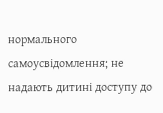нормального самоусвідомлення; не надають дитині доступу до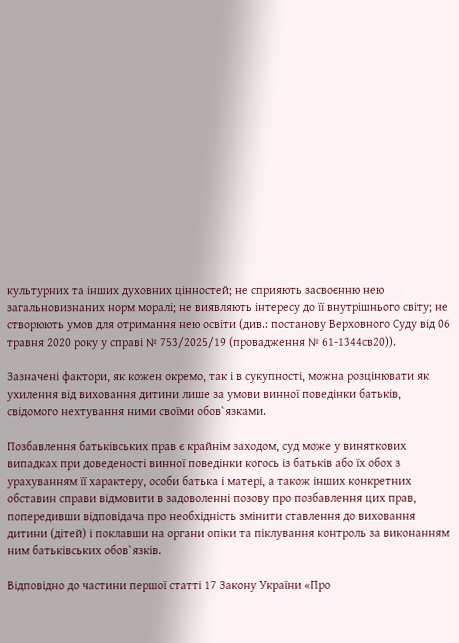культурних та інших духовних цінностей; не сприяють засвоєнню нею загальновизнаних норм моралі; не виявляють інтересу до її внутрішнього світу; не створюють умов для отримання нею освіти (див.: постанову Верховного Суду від 06 травня 2020 року у справі № 753/2025/19 (провадження № 61-1344св20)).

Зазначені фактори, як кожен окремо, так і в сукупності, можна розцінювати як ухилення від виховання дитини лише за умови винної поведінки батьків, свідомого нехтування ними своїми обов`язками.

Позбавлення батьківських прав є крайнім заходом, суд може у виняткових випадках при доведеності винної поведінки когось із батьків або їх обох з урахуванням її характеру, особи батька і матері, а також інших конкретних обставин справи відмовити в задоволенні позову про позбавлення цих прав, попередивши відповідача про необхідність змінити ставлення до виховання дитини (дітей) і поклавши на органи опіки та піклування контроль за виконанням ним батьківських обов`язків.

Відповідно до частини першої статті 17 Закону України «Про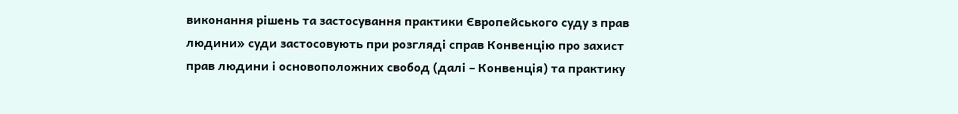виконання рішень та застосування практики Європейського суду з прав людини» суди застосовують при розгляді справ Конвенцію про захист прав людини і основоположних свобод (далі – Конвенція) та практику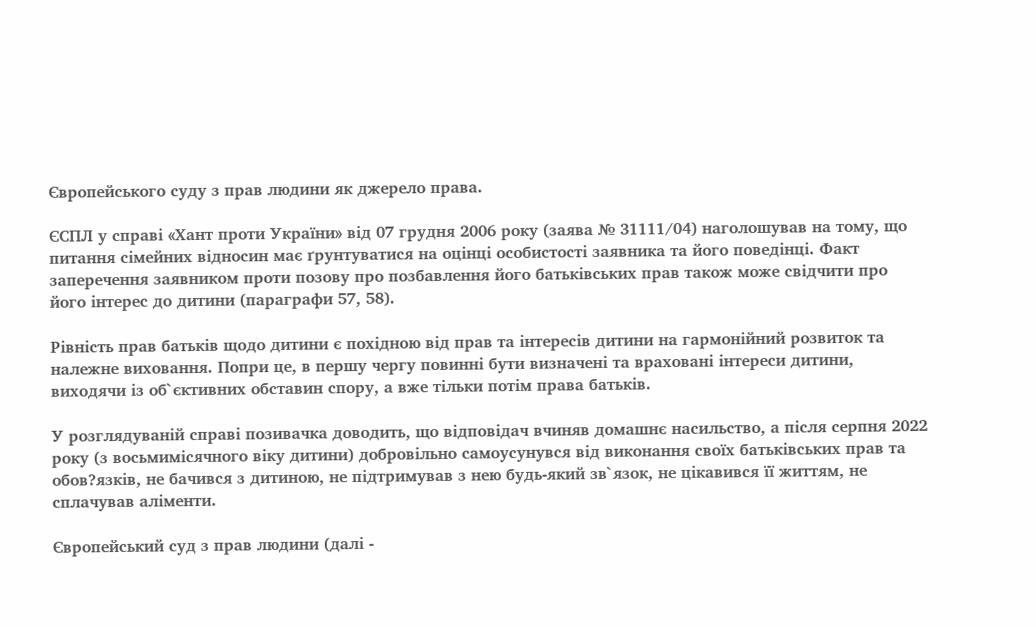Європейського суду з прав людини як джерело права.

ЄСПЛ у справі «Хант проти України» від 07 грудня 2006 року (заява № 31111/04) наголошував на тому, що питання сімейних відносин має ґрунтуватися на оцінці особистості заявника та його поведінці. Факт заперечення заявником проти позову про позбавлення його батьківських прав також може свідчити про його інтерес до дитини (параграфи 57, 58).

Рівність прав батьків щодо дитини є похідною від прав та інтересів дитини на гармонійний розвиток та належне виховання. Попри це, в першу чергу повинні бути визначені та враховані інтереси дитини, виходячи із об`єктивних обставин спору, а вже тільки потім права батьків.

У розглядуваній справі позивачка доводить, що відповідач вчиняв домашнє насильство, а після серпня 2022 року (з восьмимісячного віку дитини) добровільно самоусунувся від виконання своїх батьківських прав та обов?язків, не бачився з дитиною, не підтримував з нею будь-який зв`язок, не цікавився її життям, не сплачував аліменти.

Європейський суд з прав людини (далі -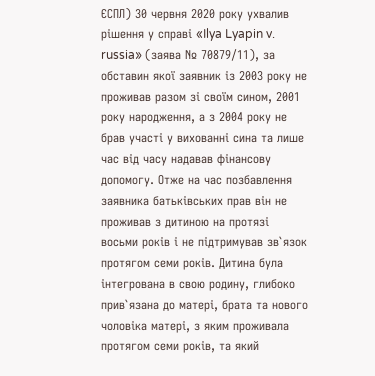ЄСПЛ) 30 червня 2020 року ухвалив рішення у справі «Ilya Lyapin v. russia» (заява № 70879/11), за обставин якої заявник із 2003 року не проживав разом зі своїм сином, 2001 року народження, а з 2004 року не брав участі у вихованні сина та лише час від часу надавав фінансову допомогу. Отже на час позбавлення заявника батьківських прав він не проживав з дитиною на протязі восьми років і не підтримував зв`язок протягом семи років. Дитина була інтегрована в свою родину, глибоко прив`язана до матері, брата та нового чоловіка матері, з яким проживала протягом семи років, та який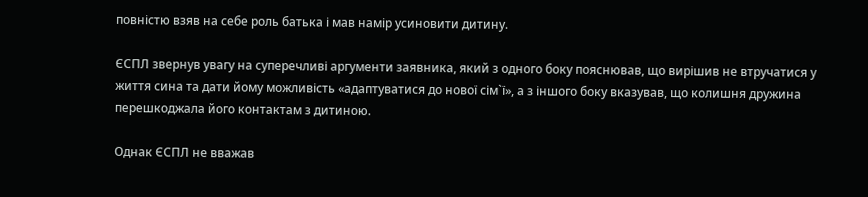повністю взяв на себе роль батька і мав намір усиновити дитину.

ЄСПЛ звернув увагу на суперечливі аргументи заявника, який з одного боку пояснював, що вирішив не втручатися у життя сина та дати йому можливість «адаптуватися до нової сім`ї», а з іншого боку вказував, що колишня дружина перешкоджала його контактам з дитиною.

Однак ЄСПЛ не вважав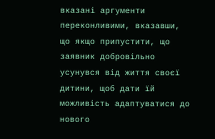вказані аргументи переконливими, вказавши, що якщо припустити, що заявник добровільно усунувся від життя своєї дитини, щоб дати їй можливість адаптуватися до нового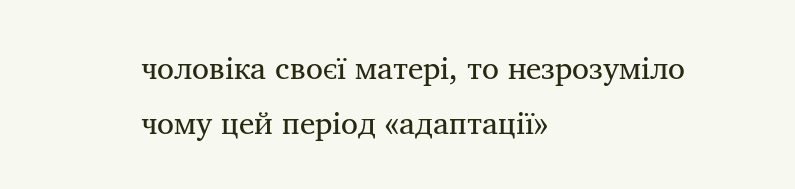чоловіка своєї матері, то незрозуміло чому цей період «адаптації»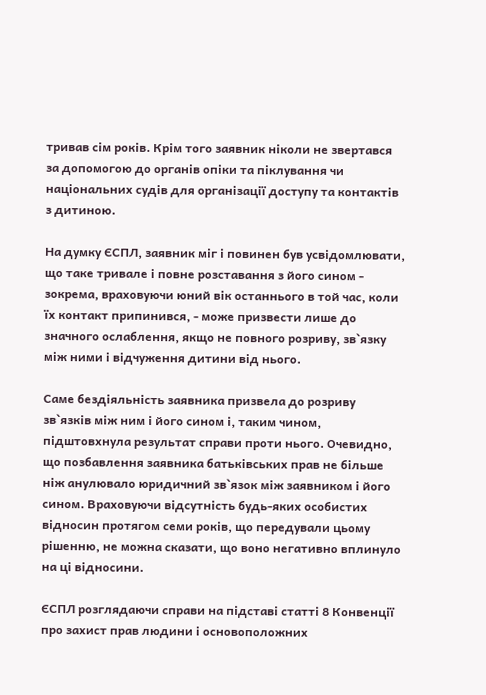тривав сім років. Крім того заявник ніколи не звертався за допомогою до органів опіки та піклування чи національних судів для організації доступу та контактів з дитиною.

На думку ЄСПЛ, заявник міг і повинен був усвідомлювати, що таке тривале і повне розставання з його сином - зокрема, враховуючи юний вік останнього в той час, коли їх контакт припинився, - може призвести лише до значного ослаблення, якщо не повного розриву, зв`язку між ними і відчуження дитини від нього.

Саме бездіяльність заявника призвела до розриву зв`язків між ним і його сином і, таким чином, підштовхнула результат справи проти нього. Очевидно, що позбавлення заявника батьківських прав не більше ніж анулювало юридичний зв`язок між заявником і його сином. Враховуючи відсутність будь-яких особистих відносин протягом семи років, що передували цьому рішенню, не можна сказати, що воно негативно вплинуло на ці відносини.

ЄСПЛ розглядаючи справи на підставі статті 8 Конвенції про захист прав людини і основоположних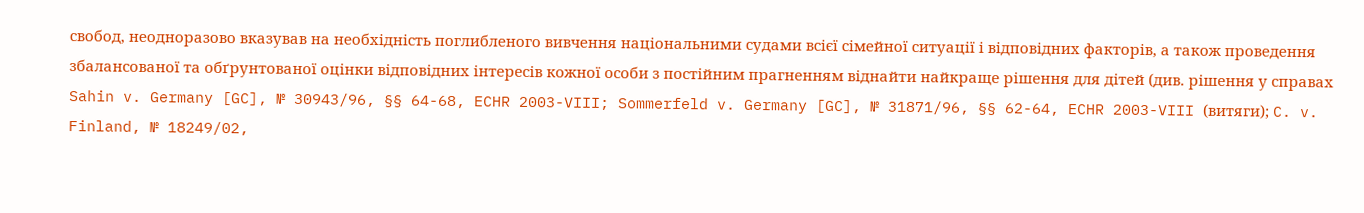свобод, неодноразово вказував на необхідність поглибленого вивчення національними судами всієї сімейної ситуації і відповідних факторів, а також проведення збалансованої та обґрунтованої оцінки відповідних інтересів кожної особи з постійним прагненням віднайти найкраще рішення для дітей (див. рішення у справах Sahin v. Germany [GC], № 30943/96, §§ 64-68, ECHR 2003-VIII; Sommerfeld v. Germany [GC], № 31871/96, §§ 62-64, ECHR 2003-VIII (витяги); C. v. Finland, № 18249/02,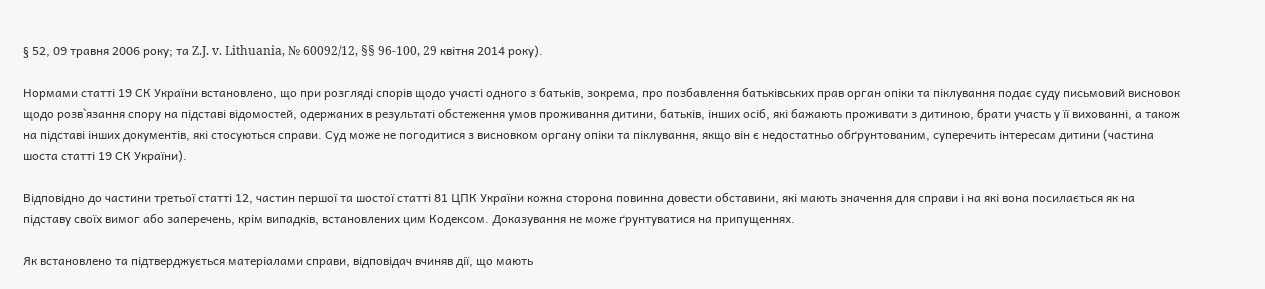§ 52, 09 травня 2006 року; та Z.J. v. Lithuania, № 60092/12, §§ 96-100, 29 квітня 2014 року).

Нормами статті 19 СК України встановлено, що при розгляді спорів щодо участі одного з батьків, зокрема, про позбавлення батьківських прав орган опіки та піклування подає суду письмовий висновок щодо розв`язання спору на підставі відомостей, одержаних в результаті обстеження умов проживання дитини, батьків, інших осіб, які бажають проживати з дитиною, брати участь у її вихованні, а також на підставі інших документів, які стосуються справи. Суд може не погодитися з висновком органу опіки та піклування, якщо він є недостатньо обґрунтованим, суперечить інтересам дитини (частина шоста статті 19 СК України).

Відповідно до частини третьої статті 12, частин першої та шостої статті 81 ЦПК України кожна сторона повинна довести обставини, які мають значення для справи і на які вона посилається як на підставу своїх вимог або заперечень, крім випадків, встановлених цим Кодексом. Доказування не може ґрунтуватися на припущеннях.

Як встановлено та підтверджується матеріалами справи, відповідач вчиняв дії, що мають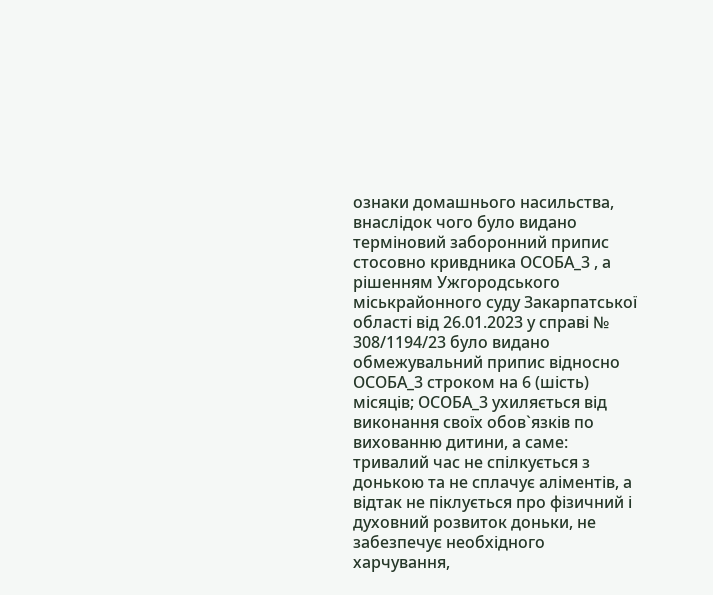ознаки домашнього насильства, внаслідок чого було видано терміновий заборонний припис стосовно кривдника ОСОБА_3 , а рішенням Ужгородського міськрайонного суду Закарпатської області від 26.01.2023 у справі № 308/1194/23 було видано обмежувальний припис відносно ОСОБА_3 строком на 6 (шість) місяців; ОСОБА_3 ухиляється від виконання своїх обов`язків по вихованню дитини, а саме: тривалий час не спілкується з донькою та не сплачує аліментів, а відтак не піклується про фізичний і духовний розвиток доньки, не забезпечує необхідного харчування,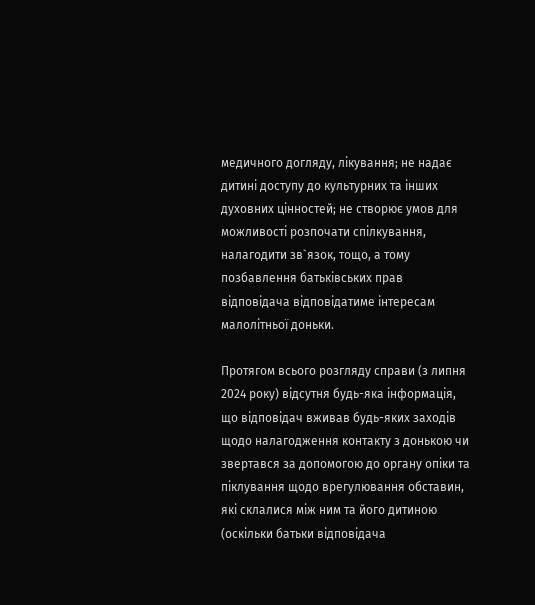медичного догляду, лікування; не надає дитині доступу до культурних та інших духовних цінностей; не створює умов для можливості розпочати спілкування, налагодити зв`язок, тощо, а тому позбавлення батьківських прав відповідача відповідатиме інтересам малолітньої доньки.

Протягом всього розгляду справи (з липня 2024 року) відсутня будь-яка інформація, що відповідач вживав будь-яких заходів щодо налагодження контакту з донькою чи звертався за допомогою до органу опіки та піклування щодо врегулювання обставин, які склалися між ним та його дитиною (оскільки батьки відповідача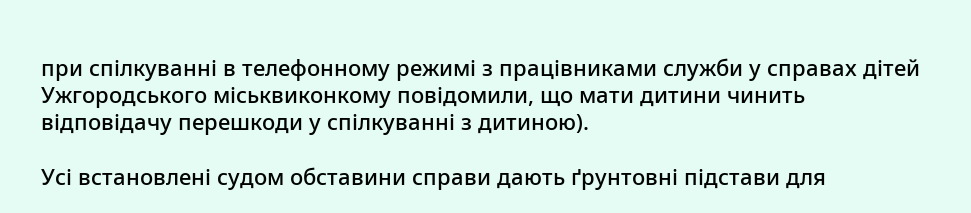при спілкуванні в телефонному режимі з працівниками служби у справах дітей Ужгородського міськвиконкому повідомили, що мати дитини чинить відповідачу перешкоди у спілкуванні з дитиною).

Усі встановлені судом обставини справи дають ґрунтовні підстави для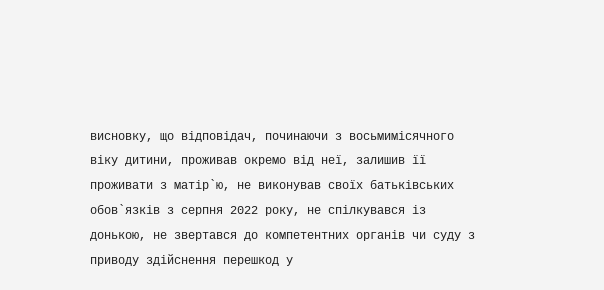висновку, що відповідач, починаючи з восьмимісячного віку дитини, проживав окремо від неї, залишив її проживати з матір`ю, не виконував своїх батьківських обов`язків з серпня 2022 року, не спілкувався із донькою, не звертався до компетентних органів чи суду з приводу здійснення перешкод у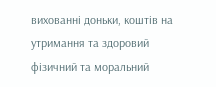вихованні доньки, коштів на утримання та здоровий фізичний та моральний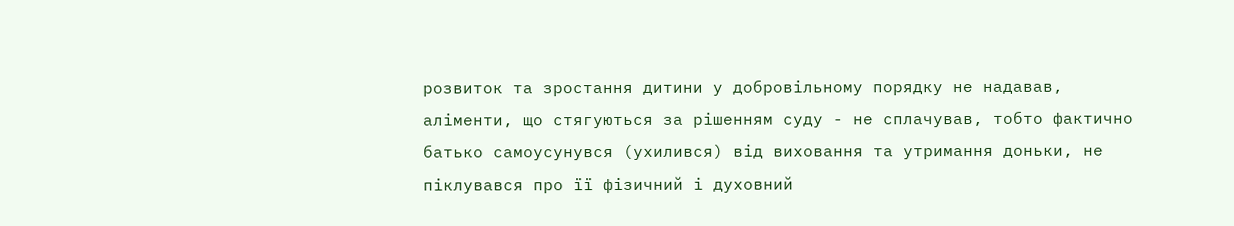розвиток та зростання дитини у добровільному порядку не надавав, аліменти, що стягуються за рішенням суду - не сплачував, тобто фактично батько самоусунувся (ухилився) від виховання та утримання доньки, не піклувався про її фізичний і духовний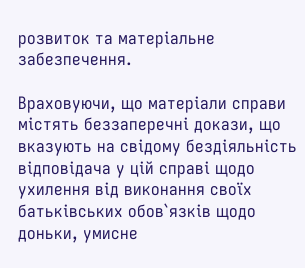розвиток та матеріальне забезпечення.

Враховуючи, що матеріали справи містять беззаперечні докази, що вказують на свідому бездіяльність відповідача у цій справі щодо ухилення від виконання своїх батьківських обов`язків щодо доньки, умисне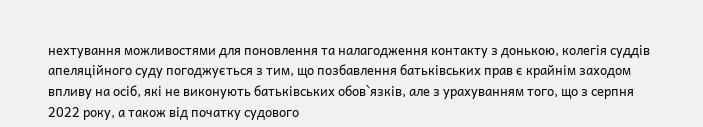нехтування можливостями для поновлення та налагодження контакту з донькою, колегія суддів апеляційного суду погоджується з тим, що позбавлення батьківських прав є крайнім заходом впливу на осіб, які не виконують батьківських обов`язків, але з урахуванням того, що з серпня 2022 року, а також від початку судового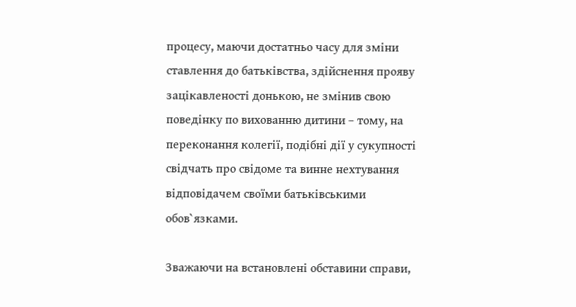процесу, маючи достатньо часу для зміни ставлення до батьківства, здійснення прояву зацікавленості донькою, не змінив свою поведінку по вихованню дитини – тому, на переконання колегії, подібні дії у сукупності свідчать про свідоме та винне нехтування відповідачем своїми батьківськими обов`язками.

Зважаючи на встановлені обставини справи,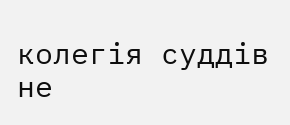колегія суддів не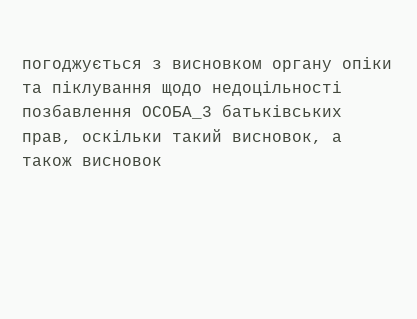погоджується з висновком органу опіки та піклування щодо недоцільності позбавлення ОСОБА_3 батьківських прав, оскільки такий висновок, а також висновок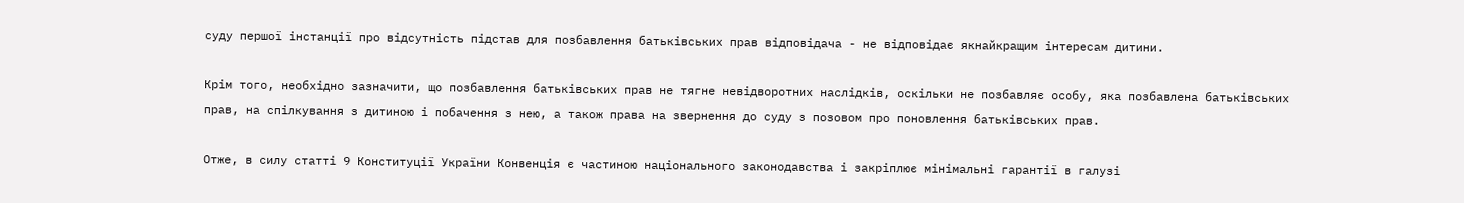суду першої інстанції про відсутність підстав для позбавлення батьківських прав відповідача - не відповідає якнайкращим інтересам дитини.

Крім того, необхідно зазначити, що позбавлення батьківських прав не тягне невідворотних наслідків, оскільки не позбавляє особу, яка позбавлена батьківських прав, на спілкування з дитиною і побачення з нею, а також права на звернення до суду з позовом про поновлення батьківських прав.

Отже, в силу статті 9 Конституції України Конвенція є частиною національного законодавства і закріплює мінімальні гарантії в галузі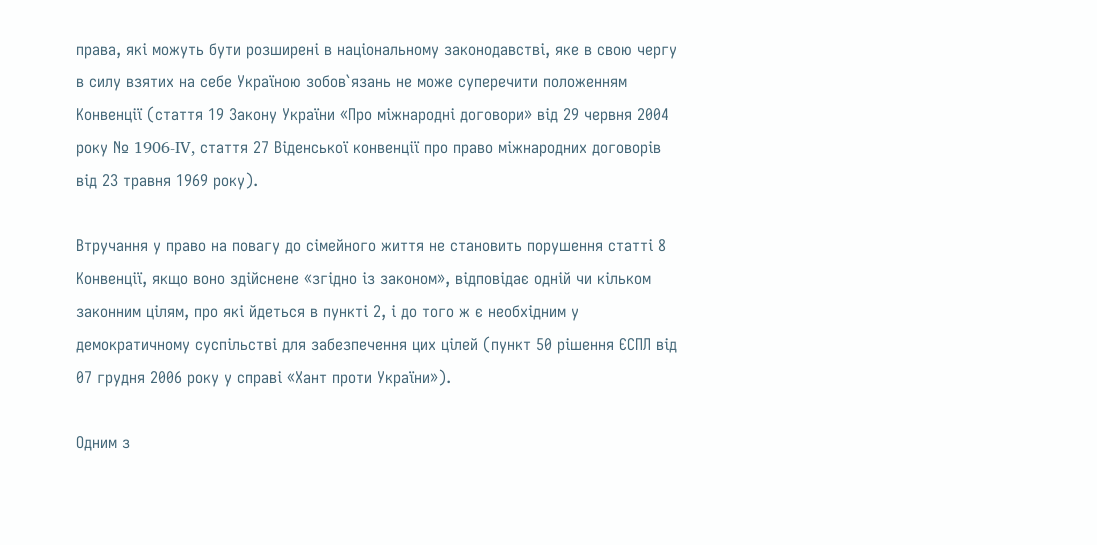права, які можуть бути розширені в національному законодавстві, яке в свою чергу в силу взятих на себе Україною зобов`язань не може суперечити положенням Конвенції (стаття 19 Закону України «Про міжнародні договори» від 29 червня 2004 року № 1906-IV, стаття 27 Віденської конвенції про право міжнародних договорів від 23 травня 1969 року).

Втручання у право на повагу до сімейного життя не становить порушення статті 8 Конвенції, якщо воно здійснене «згідно із законом», відповідає одній чи кільком законним цілям, про які йдеться в пункті 2, і до того ж є необхідним у демократичному суспільстві для забезпечення цих цілей (пункт 50 рішення ЄСПЛ від 07 грудня 2006 року у справі «Хант проти України»).

Одним з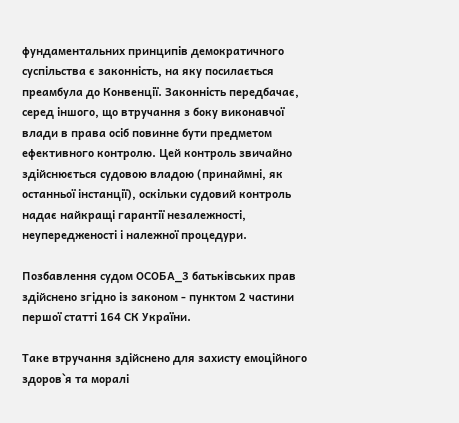фундаментальних принципів демократичного суспільства є законність, на яку посилається преамбула до Конвенції. Законність передбачає, серед іншого, що втручання з боку виконавчої влади в права осіб повинне бути предметом ефективного контролю. Цей контроль звичайно здійснюється судовою владою (принаймні, як останньої інстанції), оскільки судовий контроль надає найкращі гарантії незалежності, неупередженості і належної процедури.

Позбавлення судом ОСОБА_3 батьківських прав здійснено згідно із законом - пунктом 2 частини першої статті 164 СК України.

Таке втручання здійснено для захисту емоційного здоров`я та моралі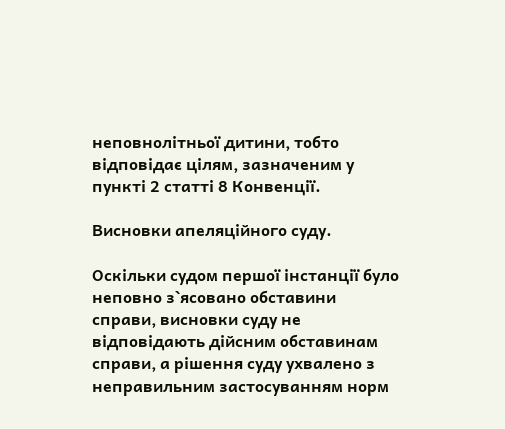неповнолітньої дитини, тобто відповідає цілям, зазначеним у пункті 2 статті 8 Конвенції.

Висновки апеляційного суду.

Оскільки судом першої інстанції було неповно з`ясовано обставини справи, висновки суду не відповідають дійсним обставинам справи, а рішення суду ухвалено з неправильним застосуванням норм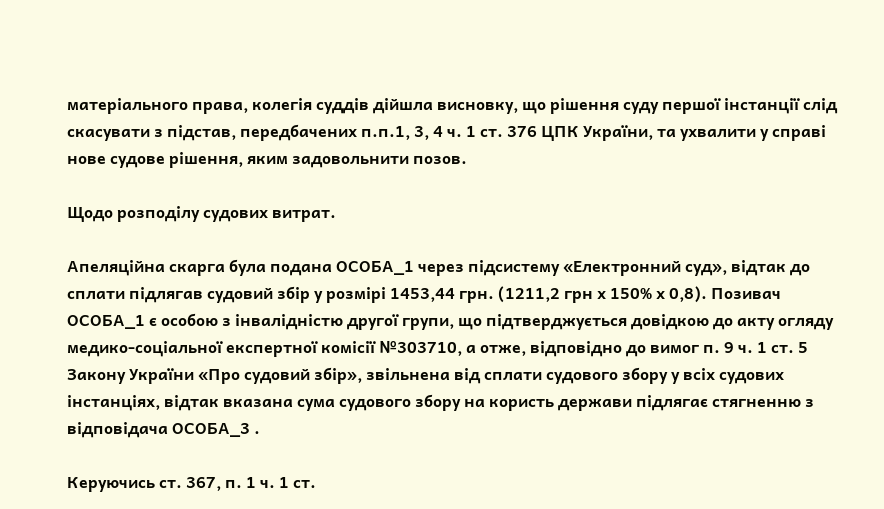матеріального права, колегія суддів дійшла висновку, що рішення суду першої інстанції слід скасувати з підстав, передбачених п.п.1, 3, 4 ч. 1 ст. 376 ЦПК України, та ухвалити у справі нове судове рішення, яким задовольнити позов.

Щодо розподілу судових витрат.

Апеляційна скарга була подана ОСОБА_1 через підсистему «Електронний суд», відтак до сплати підлягав судовий збір у розмірі 1453,44 грн. (1211,2 грн х 150% х 0,8). Позивач ОСОБА_1 є особою з інвалідністю другої групи, що підтверджується довідкою до акту огляду медико-соціальної експертної комісії №303710, а отже, відповідно до вимог п. 9 ч. 1 ст. 5 Закону України «Про судовий збір», звільнена від сплати судового збору у всіх судових інстанціях, відтак вказана сума судового збору на користь держави підлягає стягненню з відповідача ОСОБА_3 .

Керуючись ст. 367, п. 1 ч. 1 ст.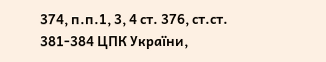374, п.п.1, 3, 4 ст. 376, ст.ст. 381-384 ЦПК України,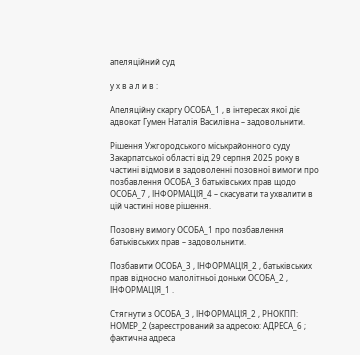апеляційний суд

у х в а л и в :

Апеляційну скаргу ОСОБА_1 , в інтересах якої діє адвокат Гумен Наталія Василівна – задовольнити.

Рішення Ужгородського міськрайонного суду Закарпатської області від 29 серпня 2025 року в частині відмови в задоволенні позовної вимоги про позбавлення ОСОБА_3 батьківських прав щодо ОСОБА_7 , ІНФОРМАЦІЯ_4 – скасувати та ухвалити в цій частині нове рішення.

Позовну вимогу ОСОБА_1 про позбавлення батьківських прав – задовольнити.

Позбавити ОСОБА_3 , ІНФОРМАЦІЯ_2 , батьківських прав відносно малолітньої доньки ОСОБА_2 , ІНФОРМАЦІЯ_1 .

Стягнути з ОСОБА_3 , ІНФОРМАЦІЯ_2 , РНОКПП: НОМЕР_2 (зареєстрований за адресою: АДРЕСА_6 ; фактична адреса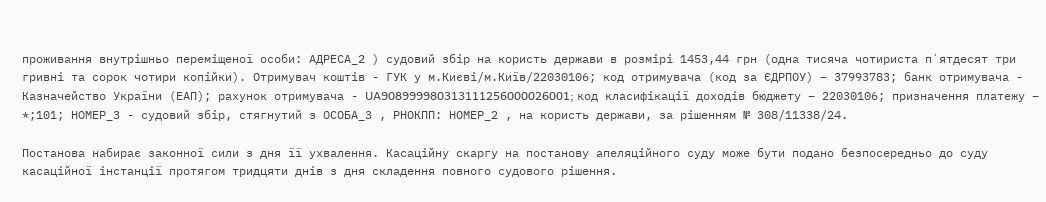проживання внутрішньо переміщеної особи: АДРЕСА_2 ) судовий збір на користь держави в розмірі 1453,44 грн (одна тисяча чотириста п`ятдесят три гривні та сорок чотири копійки). Отримувач коштів - ГУК у м.Києві/м.Київ/22030106; код отримувача (код за ЄДРПОУ) – 37993783; банк отримувача - Казначейство України (ЕАП); рахунок отримувача - UA908999980313111256000026001; код класифікації доходів бюджету – 22030106; призначення платежу – *;101; НОМЕР_3 - судовий збір, стягнутий з ОСОБА_3 , РНОКПП: НОМЕР_2 , на користь держави, за рішенням № 308/11338/24.

Постанова набирає законної сили з дня її ухвалення. Касаційну скаргу на постанову апеляційного суду може бути подано безпосередньо до суду касаційної інстанції протягом тридцяти днів з дня складення повного судового рішення.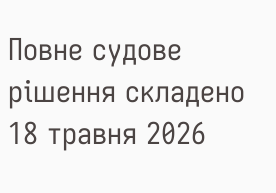Повне судове рішення складено 18 травня 2026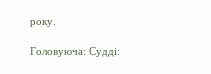року.

Головуюча: Судді: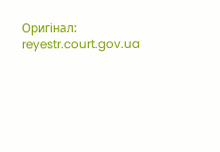Оригінал: reyestr.court.gov.ua